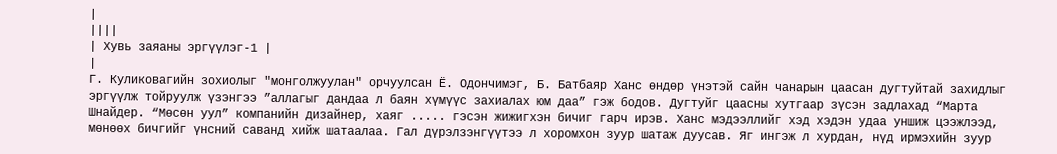|
||||
| Хувь заяаны эргүүлэг-1 |
|
Г. Куликовагийн зохиолыг "монголжуулан" орчуулсан Ё. Одончимэг, Б. Батбаяр Ханс өндөр үнэтэй сайн чанарын цаасан дугтуйтай захидлыг эргүүлж тойруулж үзэнгээ ”аллагыг дандаа л баян хүмүүс захиалах юм даа” гэж бодов. Дугтуйг цаасны хутгаар зүсэн задлахад “Марта Шнайдер. “Мөсөн уул” компанийн дизайнер, хаяг ..... гэсэн жижигхэн бичиг гарч ирэв. Ханс мэдээллийг хэд хэдэн удаа уншиж цээжлээд, мөнөөх бичгийг үнсний саванд хийж шатаалаа. Гал дүрэлзэнгүүтээ л хоромхон зуур шатаж дуусав. Яг ингэж л хурдан, нүд ирмэхийн зуур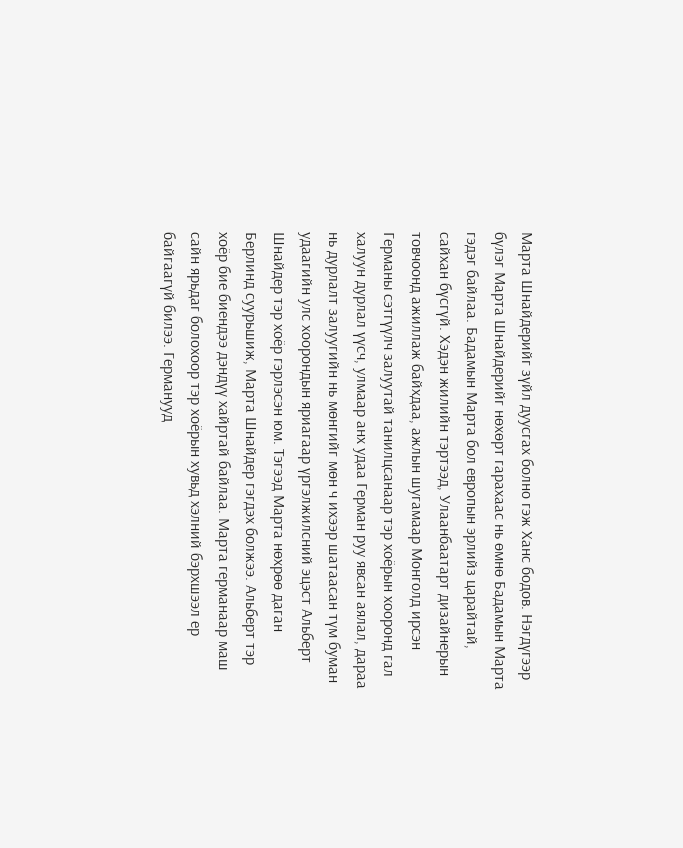Марта Шнайдерийг зүйл дуусгах болно гэж Ханс бодов. Нэгдүгээр бүлэг Марта Шнайдерийг нөхөрт гарахаас нь өмнө Бадамын Марта гэдэг байлаа. Бадамын Марта бол европын эрлийз царайтай, сайхан бүсгүй. Хэдэн жилийн тэртээд, Улаанбаатарт дизайнерын товчоонд ажиллаж байхдаа, ажлын шугамаар Монголд ирсэн Германы сэтгүүлч залуутай танилцсанаар тэр хоёрын хооронд гал халуун дурлал үүсч, улмаар анх удаа Герман руу явсан аялал, дараа нь дурлалт залуугийн нь мөнгийг мөн ч ихээр шатаасан түм буман удаагийн улс хоорондын яриагаар үргэлжилсний эцэст Альберт Шнайдер тэр хоёр гэрлэсэн юм. Тэгээд Марта нөхрөө даган Берлинд суурьшиж, Марта Шнайдер гэгдэх болжээ. Альберт тэр хоёр бие биендээ дэндүү хайртай байлаа. Марта германаар маш сайн ярьдаг болохоор тэр хоёрын хувьд хэлний бэрхшээл ер байгаагүй билээ. Германууд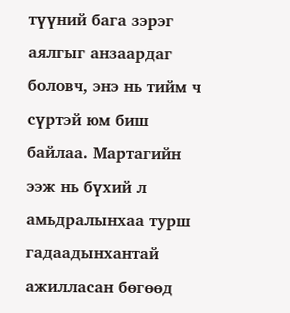түүний бага зэрэг аялгыг анзаардаг боловч, энэ нь тийм ч сүртэй юм биш байлаа. Мартагийн ээж нь бүхий л амьдралынхаа турш гадаадынхантай ажилласан бөгөөд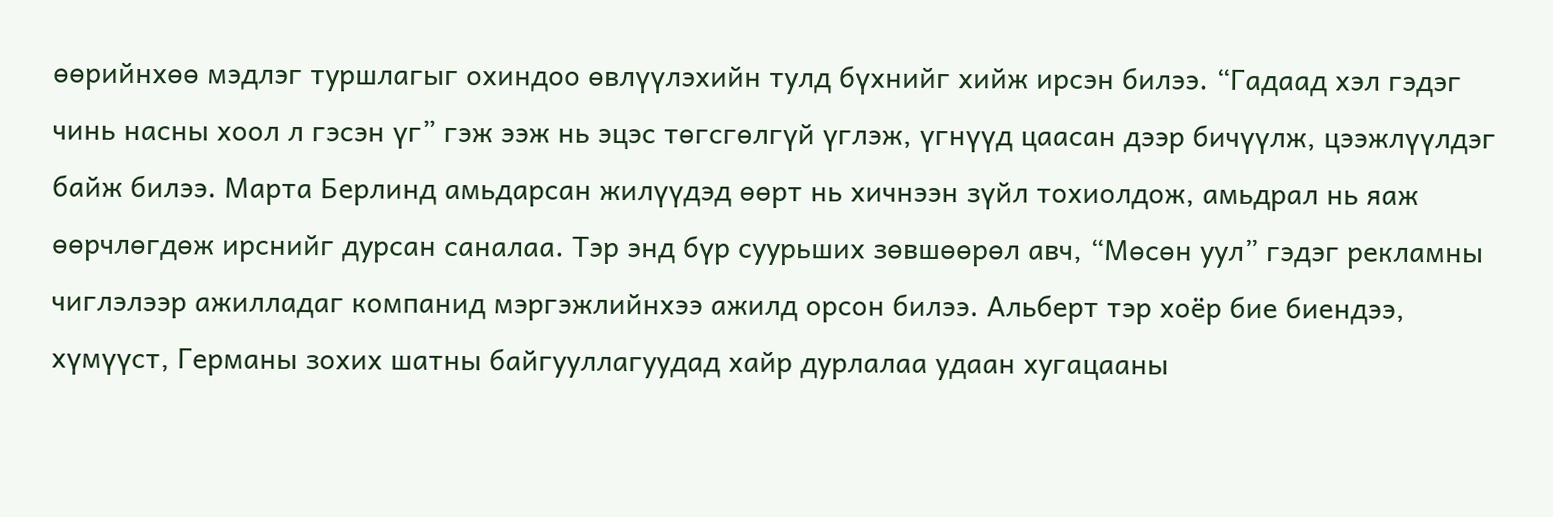өөрийнхөө мэдлэг туршлагыг охиндоо өвлүүлэхийн тулд бүхнийг хийж ирсэн билээ. “Гадаад хэл гэдэг чинь насны хоол л гэсэн үг” гэж ээж нь эцэс төгсгөлгүй үглэж, үгнүүд цаасан дээр бичүүлж, цээжлүүлдэг байж билээ. Марта Берлинд амьдарсан жилүүдэд өөрт нь хичнээн зүйл тохиолдож, амьдрал нь яаж өөрчлөгдөж ирснийг дурсан саналаа. Тэр энд бүр суурьших зөвшөөрөл авч, “Мөсөн уул” гэдэг рекламны чиглэлээр ажилладаг компанид мэргэжлийнхээ ажилд орсон билээ. Альберт тэр хоёр бие биендээ, хүмүүст, Германы зохих шатны байгууллагуудад хайр дурлалаа удаан хугацааны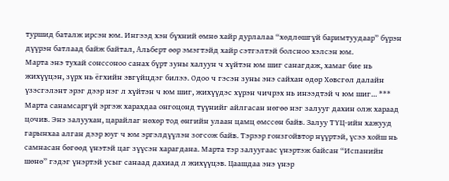туршид баталж ирсэн юм. Ингээд хэн бүхний өмнө хайр дурлалаа “хөдлөшгүй баримтуудаар” бүрэн дүүрэн батлаад байж байтал, Альберт өөр эмэгтэйд хайр сэтгэлтэй болсноо хэлсэн юм.
Марта энэ тухай сонссоноо санах бүрт зуны халуун ч хүйтэн юм шиг санагдаж, хамаг бие нь жихүүцэн, зүрх нь ёгхийн эвгүйцдэг билээ. Одоо ч гэсэн зуны энэ сайхан өдөр Хөвсгөл далайн үзэсгэлэнт эрэг дээр нэг л хүйтэн ч юм шиг, жихүүдэс хүрэн чичрэх нь инээдтэй ч юм шиг... *** Марта санамсаргүй эргэж харахдаа онгоцонд түүнийг айлгасан нөгөө нэг залууг дахин олж хараад цочив. Энэ залуухан, царайлаг нөхөр тод өнгийн улаан цамц өмссөн байв. Залуу ТҮЦ-ийн хажууд гарынхаа алган дээр юуг ч юм эргэлдүүлэн зогсож байв. Тэрээр гонзгойвтор нүүртэй, үсээ хойш нь самнасан бөгөөд үнэтэй цаг зүүсэн харагдана. Марта тэр залуугаас үнэртэж байсан “Испанийн шөнө” гэдэг үнэртэй усыг санаад дахиад л жихүүцэв. Цаашдаа энэ үнэр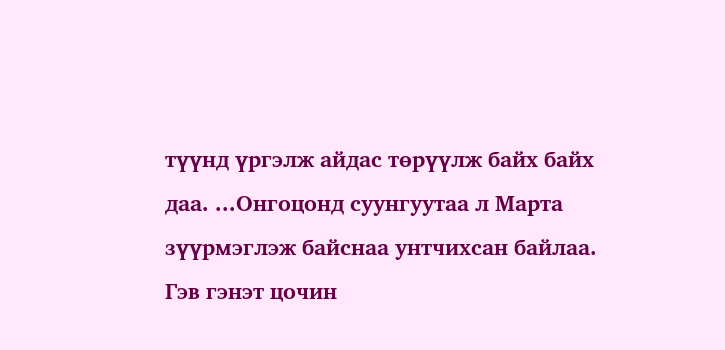түүнд үргэлж айдас төрүүлж байх байх даа. ...Онгоцонд суунгуутаа л Марта зүүрмэглэж байснаа унтчихсан байлаа. Гэв гэнэт цочин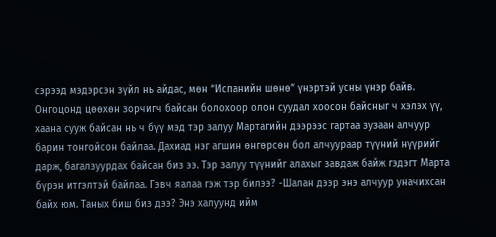сэрээд мэдэрсэн зүйл нь айдас, мөн “Испанийн шөнө” үнэртэй усны үнэр байв. Онгоцонд цөөхөн зорчигч байсан болохоор олон суудал хоосон байсныг ч хэлэх үү, хаана сууж байсан нь ч бүү мэд тэр залуу Мартагийн дээрээс гартаа зузаан алчуур барин тонгойсон байлаа. Дахиад нэг агшин өнгөрсөн бол алчуураар түүний нүүрийг дарж, багалзуурдах байсан биз ээ. Тэр залуу түүнийг алахыг завдаж байж гэдэгт Марта бүрэн итгэлтэй байлаа. Гэвч яалаа гэж тэр билээ? -Шалан дээр энэ алчуур уначихсан байх юм. Таных биш биз дээ? Энэ халуунд ийм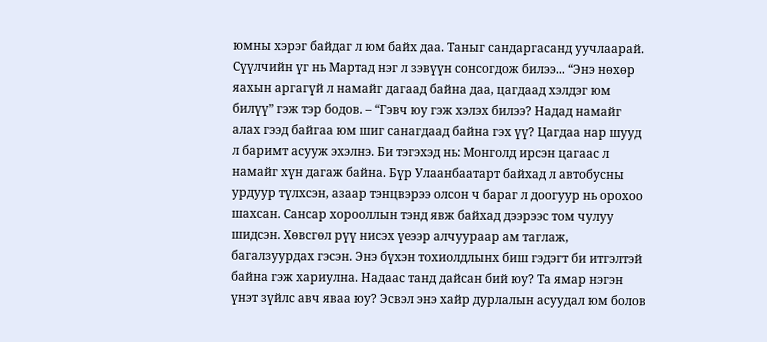юмны хэрэг байдаг л юм байх даа. Таныг сандаргасанд уучлаарай. Сүүлчийн үг нь Мартад нэг л зэвүүн сонсогдож билээ... “Энэ нөхөр яахын аргагүй л намайг дагаад байна даа, цагдаад хэлдэг юм билүү” гэж тэр бодов. – “Гэвч юу гэж хэлэх билээ? Надад намайг алах гээд байгаа юм шиг санагдаад байна гэх үү? Цагдаа нар шууд л баримт асууж эхэлнэ. Би тэгэхэд нь: Монголд ирсэн цагаас л намайг хүн дагаж байна. Бүр Улаанбаатарт байхад л автобусны урдуур түлхсэн, азаар тэнцвэрээ олсон ч бараг л доогуур нь орохоо шахсан. Сансар хорооллын тэнд явж байхад дээрээс том чулуу шидсэн. Хөвсгөл рүү нисэх үеээр алчуураар ам таглаж, багалзуурдах гэсэн. Энэ бүхэн тохиолдлынх биш гэдэгт би итгэлтэй байна гэж хариулна. Надаас танд дайсан бий юу? Та ямар нэгэн үнэт зүйлс авч яваа юу? Эсвэл энэ хайр дурлалын асуудал юм болов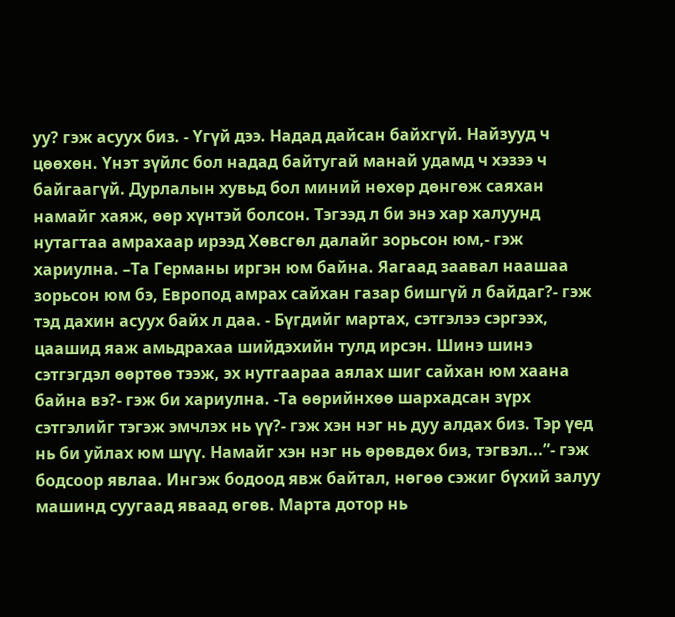уу? гэж асуух биз. - Үгүй дээ. Надад дайсан байхгүй. Найзууд ч цөөхөн. Үнэт зүйлс бол надад байтугай манай удамд ч хэзээ ч байгаагүй. Дурлалын хувьд бол миний нөхөр дөнгөж саяхан намайг хаяж, өөр хүнтэй болсон. Тэгээд л би энэ хар халуунд нутагтаа амрахаар ирээд Хөвсгөл далайг зорьсон юм,- гэж хариулна. –Та Германы иргэн юм байна. Яагаад заавал наашаа зорьсон юм бэ, Европод амрах сайхан газар бишгүй л байдаг?- гэж тэд дахин асуух байх л даа. - Бүгдийг мартах, сэтгэлээ сэргээх, цаашид яаж амьдрахаа шийдэхийн тулд ирсэн. Шинэ шинэ сэтгэгдэл өөртөө тээж, эх нутгаараа аялах шиг сайхан юм хаана байна вэ?- гэж би хариулна. -Та өөрийнхөө шархадсан зүрх сэтгэлийг тэгэж эмчлэх нь үү?- гэж хэн нэг нь дуу алдах биз. Тэр үед нь би уйлах юм шүү. Намайг хэн нэг нь өрөвдөх биз, тэгвэл...”- гэж бодсоор явлаа. Ингэж бодоод явж байтал, нөгөө сэжиг бүхий залуу машинд суугаад яваад өгөв. Марта дотор нь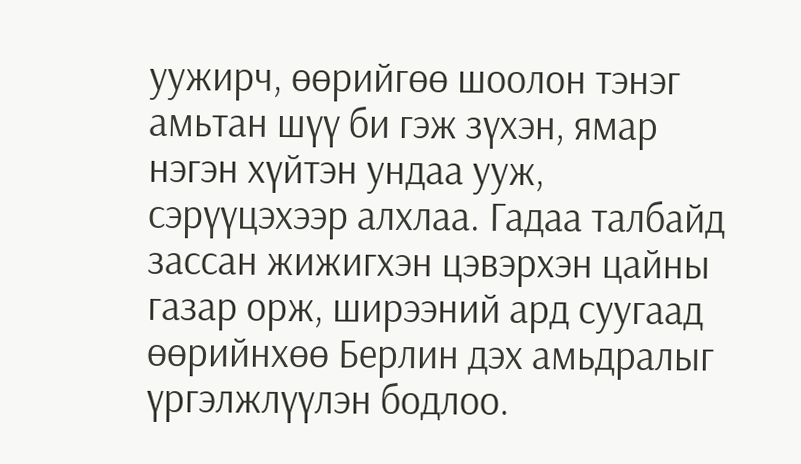уужирч, өөрийгөө шоолон тэнэг амьтан шүү би гэж зүхэн, ямар нэгэн хүйтэн ундаа ууж, сэрүүцэхээр алхлаа. Гадаа талбайд зассан жижигхэн цэвэрхэн цайны газар орж, ширээний ард суугаад өөрийнхөө Берлин дэх амьдралыг үргэлжлүүлэн бодлоо.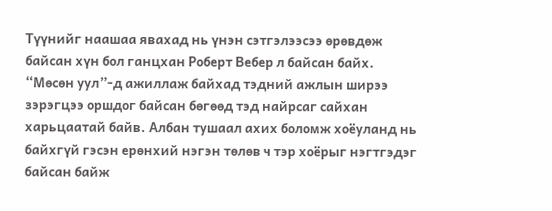Түүнийг наашаа явахад нь үнэн сэтгэлээсээ өрөвдөж байсан хүн бол ганцхан Роберт Вебер л байсан байх. “Мөсөн уул”-д ажиллаж байхад тэдний ажлын ширээ зэрэгцээ оршдог байсан бөгөөд тэд найрсаг сайхан харьцаатай байв. Албан тушаал ахих боломж хоёуланд нь байхгүй гэсэн ерөнхий нэгэн төлөв ч тэр хоёрыг нэгтгэдэг байсан байж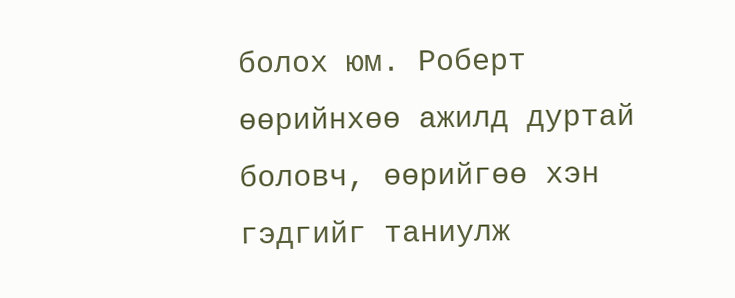болох юм. Роберт өөрийнхөө ажилд дуртай боловч, өөрийгөө хэн гэдгийг таниулж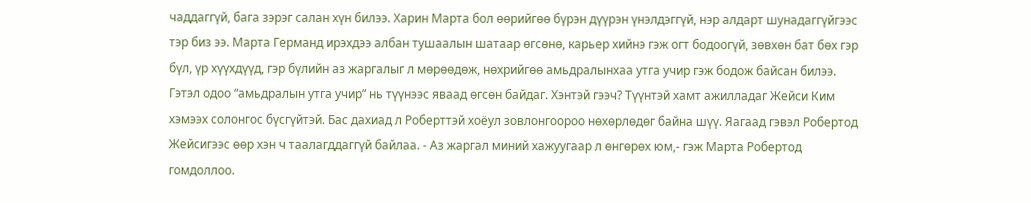чаддаггүй, бага зэрэг салан хүн билээ. Харин Марта бол өөрийгөө бүрэн дүүрэн үнэлдэггүй, нэр алдарт шунадаггүйгээс тэр биз ээ. Марта Германд ирэхдээ албан тушаалын шатаар өгсөнө, карьер хийнэ гэж огт бодоогүй, зөвхөн бат бөх гэр бүл, үр хүүхдүүд, гэр бүлийн аз жаргалыг л мөрөөдөж, нөхрийгөө амьдралынхаа утга учир гэж бодож байсан билээ. Гэтэл одоо “амьдралын утга учир” нь түүнээс яваад өгсөн байдаг. Хэнтэй гээч? Түүнтэй хамт ажилладаг Жейси Ким хэмээх солонгос бүсгүйтэй. Бас дахиад л Роберттэй хоёул зовлонгоороо нөхөрлөдөг байна шүү. Яагаад гэвэл Робертод Жейсигээс өөр хэн ч таалагддаггүй байлаа. - Аз жаргал миний хажуугаар л өнгөрөх юм,- гэж Марта Робертод гомдоллоо.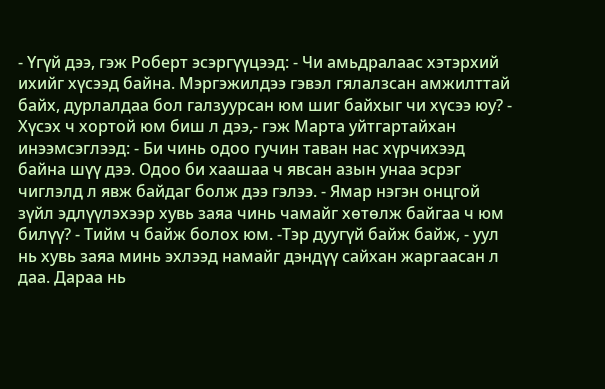- Үгүй дээ, гэж Роберт эсэргүүцээд: - Чи амьдралаас хэтэрхий ихийг хүсээд байна. Мэргэжилдээ гэвэл гялалзсан амжилттай байх, дурлалдаа бол галзуурсан юм шиг байхыг чи хүсээ юу? - Хүсэх ч хортой юм биш л дээ,- гэж Марта уйтгартайхан инээмсэглээд: - Би чинь одоо гучин таван нас хүрчихээд байна шүү дээ. Одоо би хаашаа ч явсан азын унаа эсрэг чиглэлд л явж байдаг болж дээ гэлээ. - Ямар нэгэн онцгой зүйл эдлүүлэхээр хувь заяа чинь чамайг хөтөлж байгаа ч юм билүү? - Тийм ч байж болох юм. -Тэр дуугүй байж байж, - уул нь хувь заяа минь эхлээд намайг дэндүү сайхан жаргаасан л даа. Дараа нь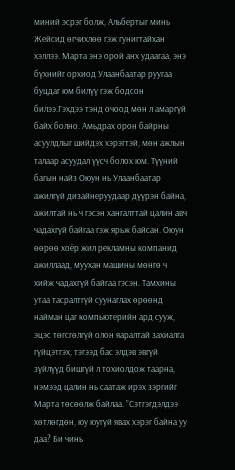миний эсрэг болж, Альбертыг минь Жейсид өгчихлөө гэж гунигтайхан хэллээ. Марта энэ орой анх удаагаа, энэ бүхнийг орхиод Улаанбаатар руугаа буцдаг юм билүү гэж бодсон билээ.Гэхдээ тэнд очоод мөн л амаргүй байх болно. Амьдрах орон байрны асуулдлыг шийдэх хэрэгтэй, мөн ажлын талаар асуудал үүсч болох юм. Түүний багын найз Оюун нь Улаанбаатар ажилгүй дизайнеруудаар дүүрэн байна, ажилтай нь ч гэсэн хангалттай цалин авч чадахгүй байгаа гэж ярьж байсан. Оюун өөрөө хоёр жил рекламны компанид ажиллаад, муухан машины мөнгө ч хийж чадахгүй байгаа гэсэн. Тамхины утаа тасралтгүй суунаглах өрөөнд найман цаг компьютерийн ард сууж, эцэс төгсгөлгүй олон яаралтай захиалга гүйцэтгэх, тэгээд бас элдэв эвгүй зүйлүүд бишгүй л тохиолдож таарна, нэмээд цалин нь саатаж ирэх зэргийг Марта төсөөлж байлаа. ”Сэтгэгдэлдээ хөтлөгдөн, юу юугүй явах хэрэг байна уу даа? Би чинь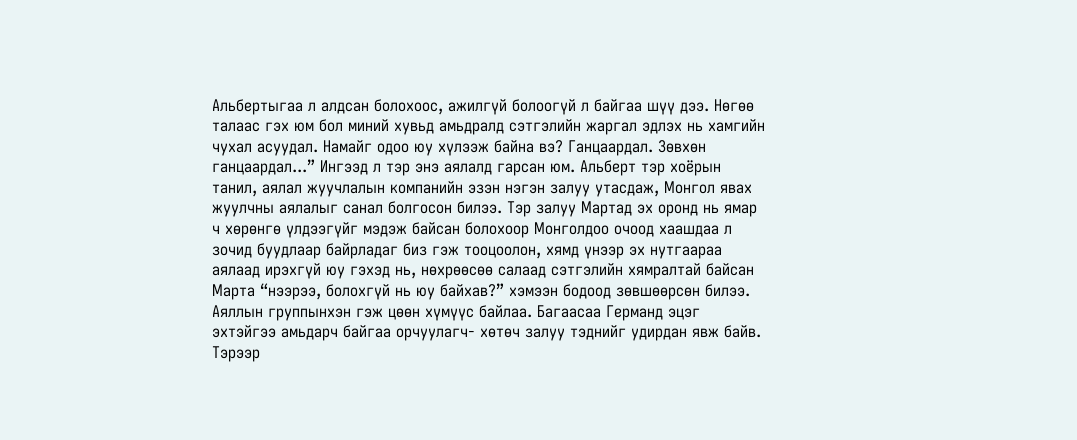Альбертыгаа л алдсан болохоос, ажилгүй болоогүй л байгаа шүү дээ. Нөгөө талаас гэх юм бол миний хувьд амьдралд сэтгэлийн жаргал эдлэх нь хамгийн чухал асуудал. Намайг одоо юу хүлээж байна вэ? Ганцаардал. Зөвхөн ганцаардал...” Ингээд л тэр энэ аялалд гарсан юм. Альберт тэр хоёрын танил, аялал жуучлалын компанийн эзэн нэгэн залуу утасдаж, Монгол явах жуулчны аялалыг санал болгосон билээ. Тэр залуу Мартад эх оронд нь ямар ч хөрөнгө үлдээгүйг мэдэж байсан болохоор Монголдоо очоод хаашдаа л зочид буудлаар байрладаг биз гэж тооцоолон, хямд үнээр эх нутгаараа аялаад ирэхгүй юу гэхэд нь, нөхрөөсөө салаад сэтгэлийн хямралтай байсан Марта “нээрээ, болохгүй нь юу байхав?” хэмээн бодоод зөвшөөрсөн билээ. Аяллын группынхэн гэж цөөн хүмүүс байлаа. Багаасаа Германд эцэг эхтэйгээ амьдарч байгаа орчуулагч- хөтөч залуу тэднийг удирдан явж байв. Тэрээр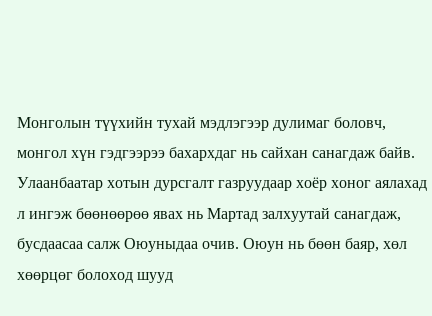Монголын түүхийн тухай мэдлэгээр дулимаг боловч, монгол хүн гэдгээрээ бахархдаг нь сайхан санагдаж байв. Улаанбаатар хотын дурсгалт газруудаар хоёр хоног аялахад л ингэж бөөнөөрөө явах нь Мартад залхуутай санагдаж, бусдаасаа салж Оюуныдаа очив. Оюун нь бөөн баяр, хөл хөөрцөг болоход шууд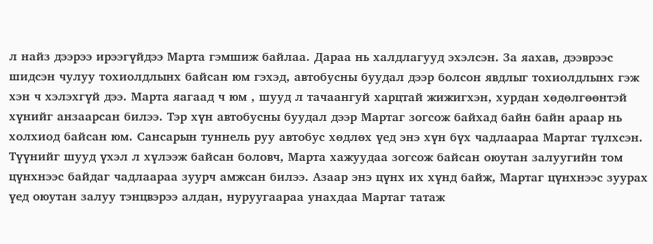л найз дээрээ ирээгүйдээ Марта гэмшиж байлаа. Дараа нь халдлагууд эхэлсэн. За яахав, дээврээс шидсэн чулуу тохиолдлынх байсан юм гэхэд, автобусны буудал дээр болсон явдлыг тохиолдлынх гэж хэн ч хэлэхгүй дээ. Марта яагаад ч юм , шууд л тачаангуй харцтай жижигхэн, хурдан хөдөлгөөнтэй хүнийг анзаарсан билээ. Тэр хүн автобусны буудал дээр Мартаг зогсож байхад байн байн араар нь холхиод байсан юм. Сансарын туннель руу автобус хөдлөх үед энэ хүн бүх чадлаараа Мартаг түлхсэн. Түүнийг шууд үхэл л хүлээж байсан боловч, Марта хажуудаа зогсож байсан оюутан залуугийн том цүнхнээс байдаг чадлаараа зуурч амжсан билээ. Азаар энэ цүнх их хүнд байж, Мартаг цүнхнээс зуурах үед оюутан залуу тэнцвэрээ алдан, нуруугаараа унахдаа Мартаг татаж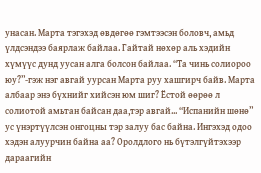унасан. Марта тэгэхэд өвдөгөө гэмтээсэн боловч, амьд үлдсэндээ баярлаж байлаа. Гайтай нөхөр аль хэдийн хүмүүс дунд уусан алга болсон байлаа. “Та чинь солиороо юу?”-гэж нэг авгай уурсан Марта руу хашгирч байв. Марта албаар энэ бүхнийг хийсэн юм шиг? Ёстой өөрөө л солиотой амьтан байсан даа,тэр авгай... “Испанийн шөнө” ус үнэртүүлсэн онгоцны тэр залуу бас байна. Ингэхэд одоо хэдэн алуурчин байна аа? Оролдлого нь бүтэлгүйтэхээр дараагийн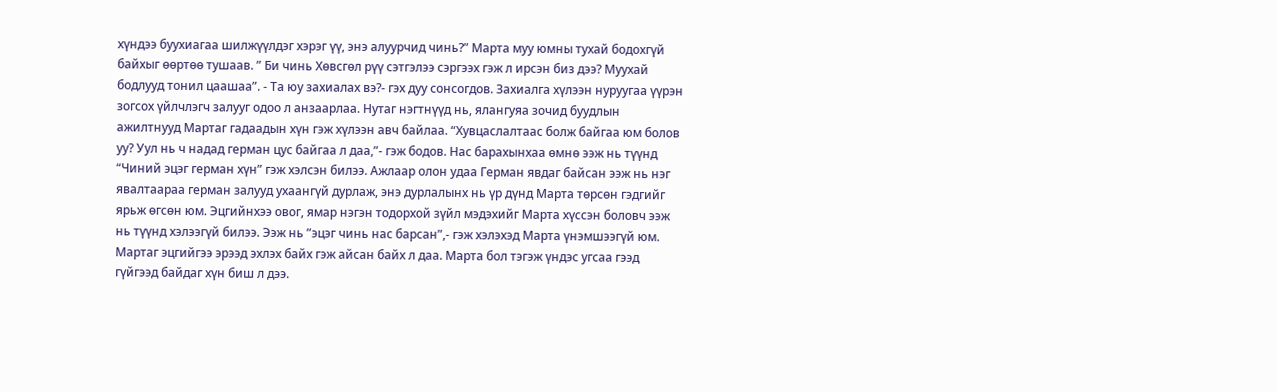хүндээ буухиагаа шилжүүлдэг хэрэг үү, энэ алуурчид чинь?” Марта муу юмны тухай бодохгүй байхыг өөртөө тушаав. ” Би чинь Хөвсгөл рүү сэтгэлээ сэргээх гэж л ирсэн биз дээ? Муухай бодлууд тонил цаашаа”. - Та юу захиалах вэ?- гэх дуу сонсогдов. Захиалга хүлээн нуруугаа үүрэн зогсох үйлчлэгч залууг одоо л анзаарлаа. Нутаг нэгтнүүд нь, ялангуяа зочид буудлын ажилтнууд Мартаг гадаадын хүн гэж хүлээн авч байлаа. “Хувцаслалтаас болж байгаа юм болов уу? Уул нь ч надад герман цус байгаа л даа,”- гэж бодов. Нас барахынхаа өмнө ээж нь түүнд “Чиний эцэг герман хүн” гэж хэлсэн билээ. Ажлаар олон удаа Герман явдаг байсан ээж нь нэг явалтаараа герман залууд ухаангүй дурлаж, энэ дурлалынх нь үр дүнд Марта төрсөн гэдгийг ярьж өгсөн юм. Эцгийнхээ овог, ямар нэгэн тодорхой зүйл мэдэхийг Марта хүссэн боловч ээж нь түүнд хэлээгүй билээ. Ээж нь ”эцэг чинь нас барсан”,- гэж хэлэхэд Марта үнэмшээгүй юм. Мартаг эцгийгээ эрээд эхлэх байх гэж айсан байх л даа. Марта бол тэгэж үндэс угсаа гээд гүйгээд байдаг хүн биш л дээ.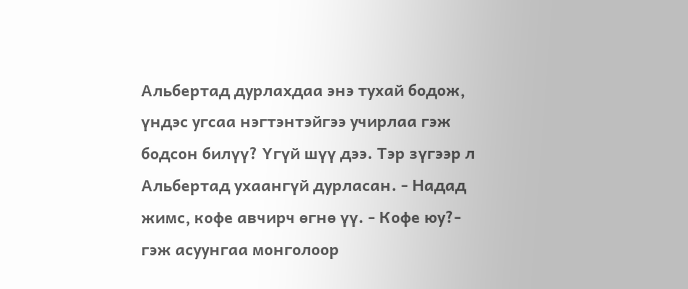Альбертад дурлахдаа энэ тухай бодож, үндэс угсаа нэгтэнтэйгээ учирлаа гэж бодсон билүү? Үгүй шүү дээ. Тэр зүгээр л Альбертад ухаангүй дурласан. - Надад жимс, кофе авчирч өгнө үү. - Кофе юу?- гэж асуунгаа монголоор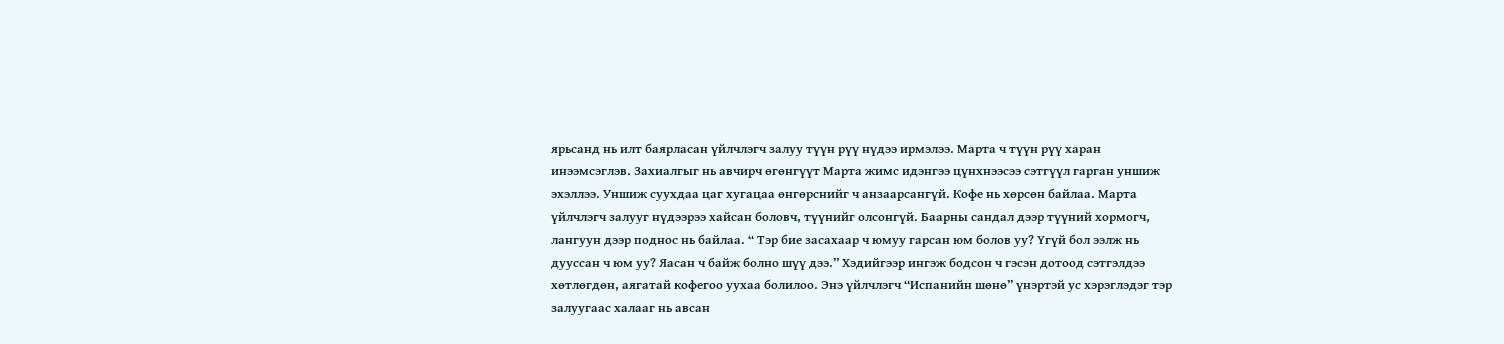ярьсанд нь илт баярласан үйлчлэгч залуу түүн рүү нүдээ ирмэлээ. Марта ч түүн рүү харан инээмсэглэв. Захиалгыг нь авчирч өгөнгүүт Марта жимс идэнгээ цүнхнээсээ сэтгүүл гарган уншиж эхэллээ. Уншиж суухдаа цаг хугацаа өнгөрснийг ч анзаарсангүй. Кофе нь хөрсөн байлаа. Марта үйлчлэгч залууг нүдээрээ хайсан боловч, түүнийг олсонгүй. Баарны сандал дээр түүний хормогч, лангуун дээр поднос нь байлаа. “ Тэр бие засахаар ч юмуу гарсан юм болов уу? Үгүй бол ээлж нь дууссан ч юм уу? Яасан ч байж болно шүү дээ.” Хэдийгээр ингэж бодсон ч гэсэн дотоод сэтгэлдээ хөтлөгдөн, аягатай кофегоо уухаа болилоо. Энэ үйлчлэгч “Испанийн шөнө” үнэртэй ус хэрэглэдэг тэр залуугаас халааг нь авсан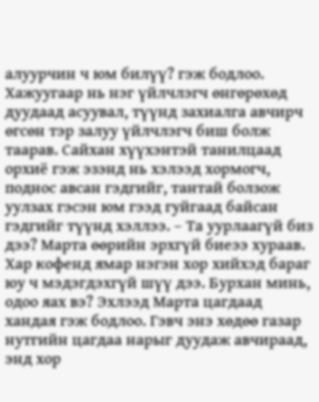алуурчин ч юм билүү? гэж бодлоо. Хажуугаар нь нэг үйлчлэгч өнгөрөхөд дуудаад асуувал, түүнд захиалга авчирч өгсөн тэр залуу үйлчлэгч биш болж таарав. Сайхан хүүхэнтэй танилцаад орхиё гэж эзэнд нь хэлээд хормогч, поднос авсан гэдгийг, тантай болзож уулзах гэсэн юм гээд гуйгаад байсан гэдгийг түүнд хэллээ. – Та уурлаагүй биз дээ? Марта өөрийн эрхгүй биеээ хураав. Хар кофенд ямар нэгэн хор хийхэд бараг юу ч мэдэгдэхгүй шүү дээ. Бурхан минь, одоо яах вэ? Эхлээд Марта цагдаад хандая гэж бодлоо. Гэвч энэ хөдөө газар нутгийн цагдаа нарыг дуудаж авчираад, энд хор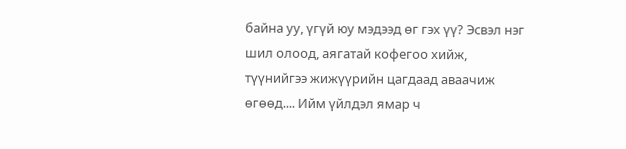байна уу, үгүй юу мэдээд өг гэх үү? Эсвэл нэг шил олоод, аягатай кофегоо хийж, түүнийгээ жижүүрийн цагдаад аваачиж өгөөд.... Ийм үйлдэл ямар ч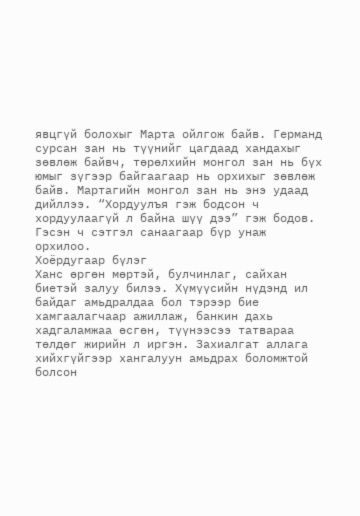явцгүй болохыг Марта ойлгож байв. Германд сурсан зан нь түүнийг цагдаад хандахыг зөвлөж байвч, төрөлхийн монгол зан нь бүх юмыг зүгээр байгаагаар нь орхихыг зөвлөж байв. Мартагийн монгол зан нь энэ удаад дийллээ. “Хордуулъя гэж бодсон ч хордуулаагүй л байна шүү дээ” гэж бодов. Гэсэн ч сэтгэл санаагаар бүр унаж орхилоо.
Хоёрдугаар бүлэг
Ханс өргөн мөртэй, булчинлаг, сайхан биетэй залуу билээ. Хүмүүсийн нүдэнд ил байдаг амьдралдаа бол тэрээр бие хамгаалагчаар ажиллаж, банкин дахь хадгаламжаа өсгөн, түүнээсээ татвараа төлдөг жирийн л иргэн. Захиалгат аллага хийхгүйгээр хангалуун амьдрах боломжтой болсон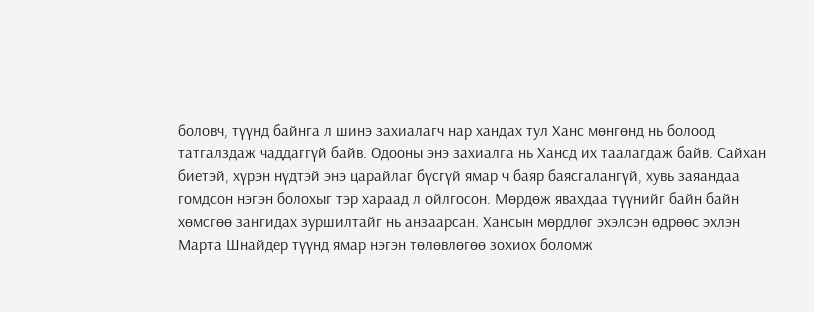боловч, түүнд байнга л шинэ захиалагч нар хандах тул Ханс мөнгөнд нь болоод татгалздаж чаддаггүй байв. Одооны энэ захиалга нь Хансд их таалагдаж байв. Сайхан биетэй, хүрэн нүдтэй энэ царайлаг бүсгүй ямар ч баяр баясгалангүй, хувь заяандаа гомдсон нэгэн болохыг тэр хараад л ойлгосон. Мөрдөж явахдаа түүнийг байн байн хөмсгөө зангидах зуршилтайг нь анзаарсан. Хансын мөрдлөг эхэлсэн өдрөөс эхлэн Марта Шнайдер түүнд ямар нэгэн төлөвлөгөө зохиох боломж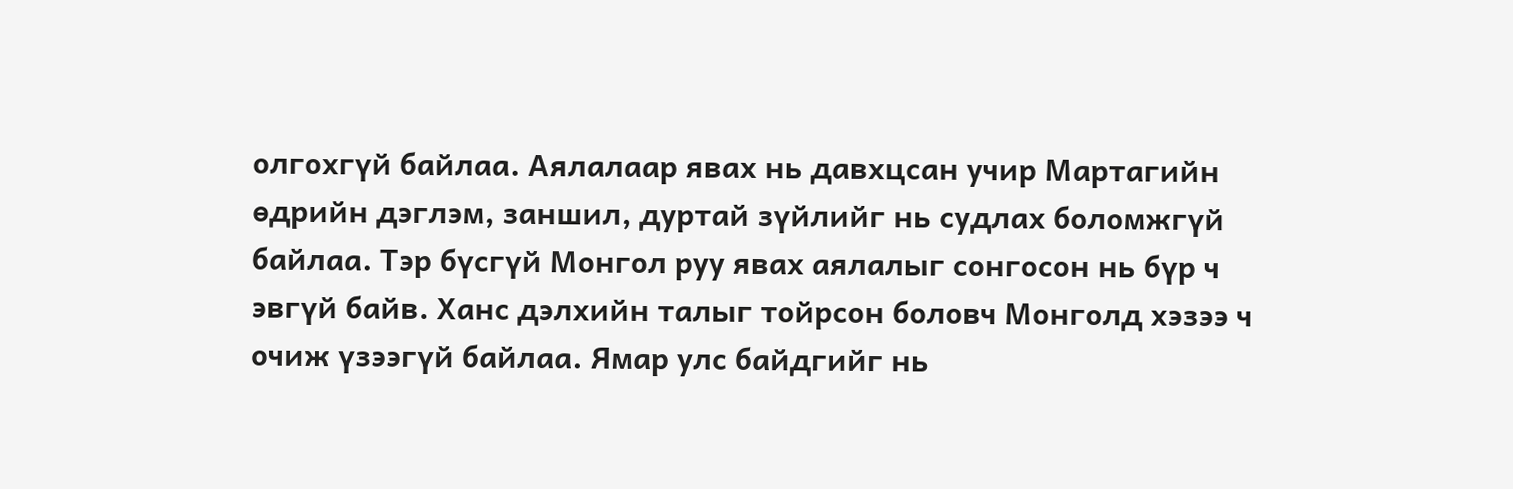олгохгүй байлаа. Аялалаар явах нь давхцсан учир Мартагийн өдрийн дэглэм, заншил, дуртай зүйлийг нь судлах боломжгүй байлаа. Тэр бүсгүй Монгол руу явах аялалыг сонгосон нь бүр ч эвгүй байв. Ханс дэлхийн талыг тойрсон боловч Монголд хэзээ ч очиж үзээгүй байлаа. Ямар улс байдгийг нь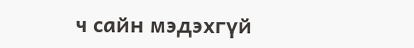ч сайн мэдэхгүй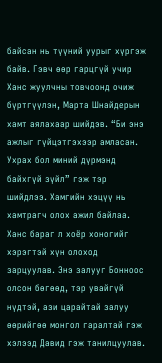байсан нь түүний уурыг хүргэж байв. Гэвч өөр гарцгүй учир Ханс жуулчны товчоонд очиж бүртгүүлэн, Марта Шнайдерын хамт аялахаар шийдэв. “Би энэ ажлыг гүйцэтгэхээр амласан. Ухрах бол миний дүрмэнд байхгүй зүйл” гэж тэр шийдлээ. Хамгийн хэцүү нь хамтрагч олох ажил байлаа. Ханс бараг л хоёр хоногийг хэрэгтэй хүн олоход зарцуулав. Энэ залууг Бонноос олсон бөгөөд, тэр увайгүй нүдтэй, ази царайтай залуу өөрийгөө монгол гаралтай гэж хэлээд Давид гэж танилцуулав.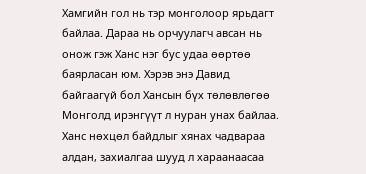Хамгийн гол нь тэр монголоор ярьдагт байлаа. Дараа нь орчуулагч авсан нь онож гэж Ханс нэг бус удаа өөртөө баярласан юм. Хэрэв энэ Давид байгаагүй бол Хансын бүх төлөвлөгөө Монголд ирэнгүүт л нуран унах байлаа. Ханс нөхцөл байдлыг хянах чадвараа алдан, захиалгаа шууд л хараанаасаа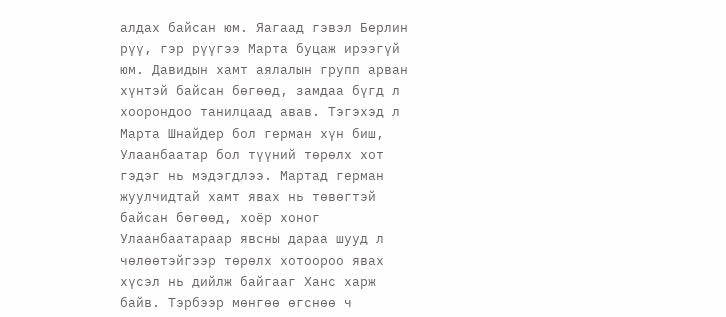алдах байсан юм. Яагаад гэвэл Берлин рүү, гэр рүүгээ Марта буцаж ирээгүй юм. Давидын хамт аялалын групп арван хүнтэй байсан бөгөөд, замдаа бүгд л хоорондоо танилцаад авав. Тэгэхэд л Марта Шнайдер бол герман хүн биш, Улаанбаатар бол түүний төрөлх хот гэдэг нь мэдэгдлээ. Мартад герман жуулчидтай хамт явах нь төвөгтэй байсан бөгөөд, хоёр хоног Улаанбаатараар явсны дараа шууд л чөлөөтэйгээр төрөлх хотоороо явах хүсэл нь дийлж байгааг Ханс харж байв. Тэрбээр мөнгөө өгснөө ч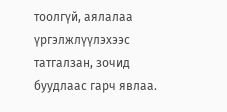тоолгүй, аялалаа үргэлжлүүлэхээс татгалзан, зочид буудлаас гарч явлаа.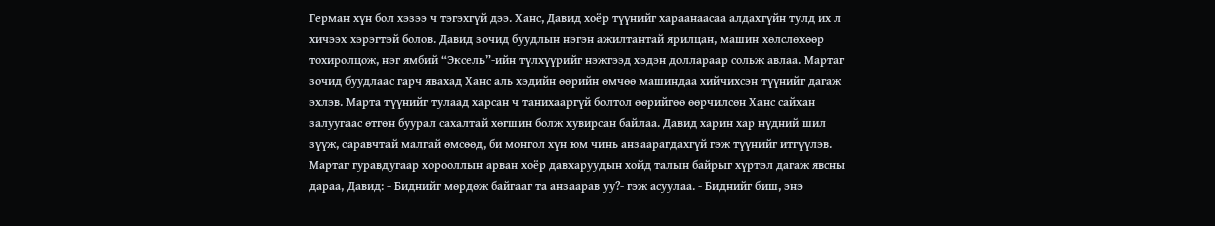Герман хүн бол хэзээ ч тэгэхгүй дээ. Ханс, Давид хоёр түүнийг хараанаасаа алдахгүйн тулд их л хичээх хэрэгтэй болов. Давид зочид буудлын нэгэн ажилтантай ярилцан, машин хөлслөхөөр тохиролцож, нэг ямбий “Эксель”-ийн түлхүүрийг нэжгээд хэдэн доллараар сольж авлаа. Мартаг зочид буудлаас гарч явахад Ханс аль хэдийн өөрийн өмчөө машиндаа хийчихсэн түүнийг дагаж эхлэв. Марта түүнийг тулаад харсан ч танихааргүй болтол өөрийгөө өөрчилсөн Ханс сайхан залуугаас өтгөн буурал сахалтай хөгшин болж хувирсан байлаа. Давид харин хар нүдний шил зүүж, саравчтай малгай өмсөөд, би монгол хүн юм чинь анзаарагдахгүй гэж түүнийг итгүүлэв. Мартаг гуравдугаар хорооллын арван хоёр давхаруудын хойд талын байрыг хүртэл дагаж явсны дараа, Давид: - Биднийг мөрдөж байгааг та анзаарав уу?- гэж асуулаа. - Биднийг биш, энэ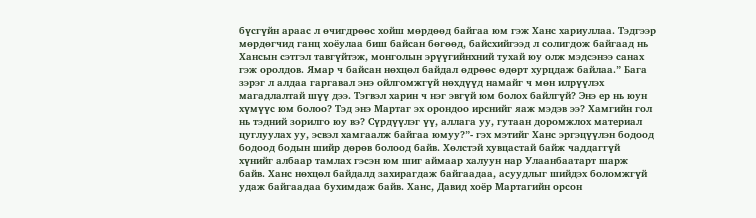бүсгүйн араас л өчигдрөөс хойш мөрдөөд байгаа юм гэж Ханс хариуллаа. Тэдгээр мөрдөгчид ганц хоёулаа биш байсан бөгөөд, байсхийгээд л солигдож байгаад нь Хансын сэтгэл тавгүйтэж, монголын эрүүгийнхний тухай юу олж мэдсэнээ санах гэж оролдов. Ямар ч байсан нөхцөл байдал өдрөөс өдөрт хурцдаж байлаа.” Бага зэрэг л алдаа гаргавал энэ ойлгомжгүй нөхдүүд намайг ч мөн илрүүлэх магадлалтай шүү дээ. Тэгвэл харин ч нэг эвгүй юм болох байлгүй? Энэ ер нь юун хүмүүс юм болоо? Тэд энэ Мартаг эх орондоо ирснийг яаж мэдэв ээ? Хамгийн гол нь тэдний зорилго юу вэ? Сүрдүүлэг үү, аллага уу, гутаан доромжлох материал цуглуулах уу, эсвэл хамгаалж байгаа юмуу?”- гэх мэтийг Ханс эргэцүүлэн бодоод бодоод бодын шийр дөрөв болоод байв. Хөлстэй хувцастай байж чаддаггүй хүнийг албаар тамлах гэсэн юм шиг аймаар халуун нар Улаанбаатарт шарж байв. Ханс нөхцөл байдалд захирагдаж байгаадаа, асуудлыг шийдэх боломжгүй удаж байгаадаа бухимдаж байв. Ханс, Давид хоёр Мартагийн орсон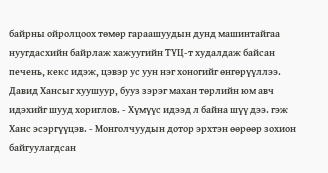байрны ойролцоох төмөр гараашуудын дунд машинтайгаа нуугдасхийн байрлаж хажуугийн ТҮЦ-т худалдаж байсан печень, кекс идэж, цэвэр ус уун нэг хоногийг өнгөрүүллээ. Давид Хансыг хуушуур, бууз зэрэг махан төрлийн юм авч идэхийг шууд хориглов. - Хүмүүс идээд л байна шүү дээ. гэж Ханс эсэргүүцэв. - Монголчуудын дотор эрхтэн өөрөөр зохион байгуулагдсан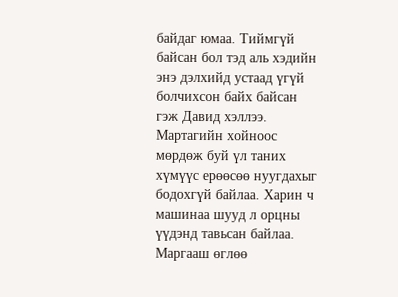байдаг юмаа. Тиймгүй байсан бол тэд аль хэдийн энэ дэлхийд устаад үгүй болчихсон байх байсан гэж Давид хэллээ. Мартагийн хойноос мөрдөж буй үл таних хүмүүс ерөөсөө нуугдахыг бодохгүй байлаа. Харин ч машинаа шууд л орцны үүдэнд тавьсан байлаа. Маргааш өглөө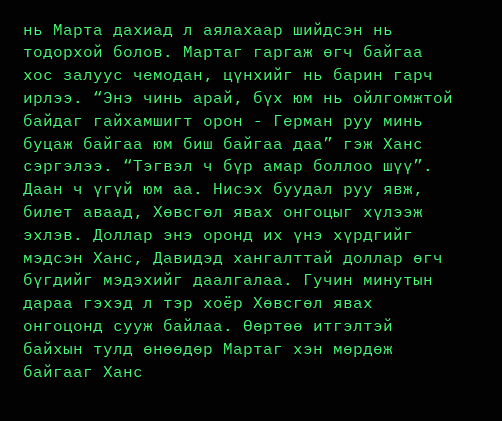нь Марта дахиад л аялахаар шийдсэн нь тодорхой болов. Мартаг гаргаж өгч байгаа хос залуус чемодан, цүнхийг нь барин гарч ирлээ. “Энэ чинь арай, бүх юм нь ойлгомжтой байдаг гайхамшигт орон - Герман руу минь буцаж байгаа юм биш байгаа даа” гэж Ханс сэргэлээ. “Тэгвэл ч бүр амар боллоо шүү”. Даан ч үгүй юм аа. Нисэх буудал руу явж, билет аваад, Хөвсгөл явах онгоцыг хүлээж эхлэв. Доллар энэ оронд их үнэ хүрдгийг мэдсэн Ханс, Давидэд хангалттай доллар өгч бүгдийг мэдэхийг даалгалаа. Гучин минутын дараа гэхэд л тэр хоёр Хөвсгөл явах онгоцонд сууж байлаа. Өөртөө итгэлтэй байхын тулд өнөөдөр Мартаг хэн мөрдөж байгааг Ханс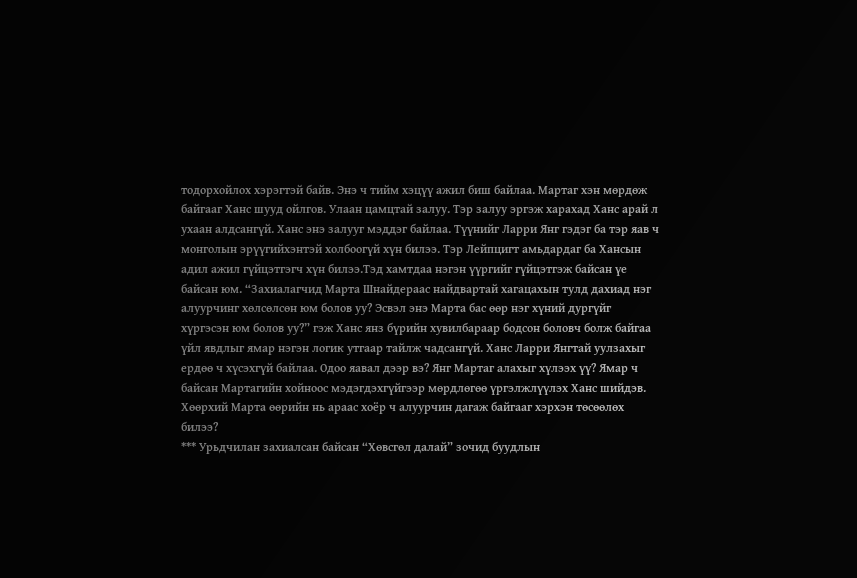тодорхойлох хэрэгтэй байв. Энэ ч тийм хэцүү ажил биш байлаа. Мартаг хэн мөрдөж байгааг Ханс шууд ойлгов. Улаан цамцтай залуу. Тэр залуу эргэж харахад Ханс арай л ухаан алдсангүй. Ханс энэ залууг мэддэг байлаа. Түүнийг Ларри Янг гэдэг ба тэр яав ч монголын эрүүгийхэнтэй холбоогүй хүн билээ. Тэр Лейпцигт амьдардаг ба Хансын адил ажил гүйцэтгэгч хүн билээ.Тэд хамтдаа нэгэн үүргийг гүйцэтгэж байсан үе байсан юм. “Захиалагчид Марта Шнайдераас найдвартай хагацахын тулд дахиад нэг алуурчинг хөлсөлсөн юм болов уу? Эсвэл энэ Марта бас өөр нэг хүний дургүйг хүргэсэн юм болов уу?” гэж Ханс янз бүрийн хувилбараар бодсон боловч болж байгаа үйл явдлыг ямар нэгэн логик утгаар тайлж чадсангүй. Ханс Ларри Янгтай уулзахыг ердөө ч хүсэхгүй байлаа. Одоо яавал дээр вэ? Янг Мартаг алахыг хүлээх үү? Ямар ч байсан Мартагийн хойноос мэдэгдэхгүйгээр мөрдлөгөө үргэлжлүүлэх Ханс шийдэв. Хөөрхий Марта өөрийн нь араас хоёр ч алуурчин дагаж байгааг хэрхэн төсөөлөх билээ?
*** Урьдчилан захиалсан байсан “Хөвсгөл далай” зочид буудлын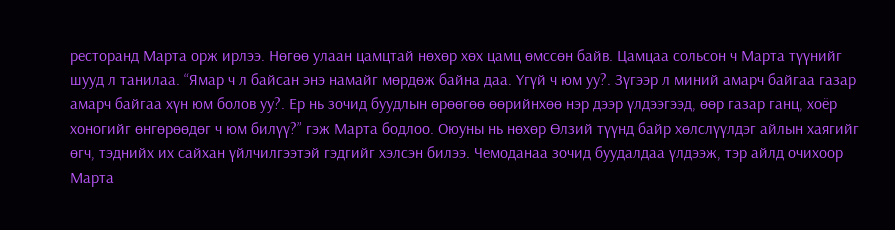ресторанд Марта орж ирлээ. Нөгөө улаан цамцтай нөхөр хөх цамц өмссөн байв. Цамцаа сольсон ч Марта түүнийг шууд л танилаа. “Ямар ч л байсан энэ намайг мөрдөж байна даа. Үгүй ч юм уу?. Зүгээр л миний амарч байгаа газар амарч байгаа хүн юм болов уу?. Ер нь зочид буудлын өрөөгөө өөрийнхөө нэр дээр үлдээгээд, өөр газар ганц, хоёр хоногийг өнгөрөөдөг ч юм билүү?” гэж Марта бодлоо. Оюуны нь нөхөр Өлзий түүнд байр хөлслүүлдэг айлын хаягийг өгч, тэднийх их сайхан үйлчилгээтэй гэдгийг хэлсэн билээ. Чемоданаа зочид буудалдаа үлдээж, тэр айлд очихоор Марта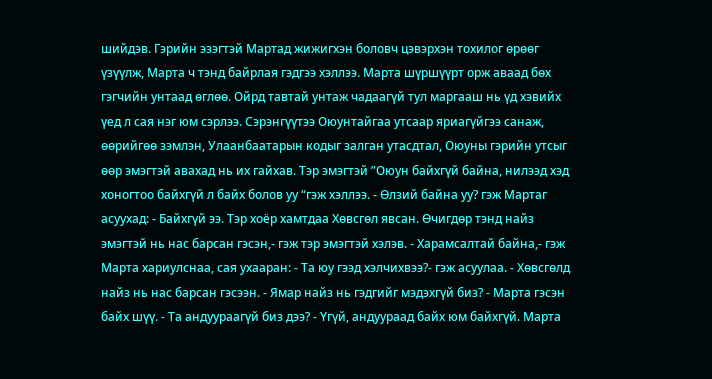шийдэв. Гэрийн эзэгтэй Мартад жижигхэн боловч цэвэрхэн тохилог өрөөг үзүүлж, Марта ч тэнд байрлая гэдгээ хэллээ. Марта шүршүүрт орж аваад бөх гэгчийн унтаад өглөө. Ойрд тавтай унтаж чадаагүй тул маргааш нь үд хэвийх үед л сая нэг юм сэрлээ. Сэрэнгүүтээ Оюунтайгаа утсаар яриагүйгээ санаж, өөрийгөө зэмлэн, Улаанбаатарын кодыг залган утасдтал, Оюуны гэрийн утсыг өөр эмэгтэй авахад нь их гайхав. Тэр эмэгтэй ”Оюун байхгүй байна, нилээд хэд хоногтоо байхгүй л байх болов уу “гэж хэллээ. - Өлзий байна уу? гэж Мартаг асуухад: - Байхгүй ээ. Тэр хоёр хамтдаа Хөвсгөл явсан. Өчигдөр тэнд найз эмэгтэй нь нас барсан гэсэн,- гэж тэр эмэгтэй хэлэв. - Харамсалтай байна,- гэж Марта хариулснаа, сая ухааран: - Та юу гээд хэлчихвээ?- гэж асуулаа. - Хөвсгөлд найз нь нас барсан гэсээн. - Ямар найз нь гэдгийг мэдэхгүй биз? - Марта гэсэн байх шүү. - Та андуураагүй биз дээ? - Үгүй, андуураад байх юм байхгүй. Марта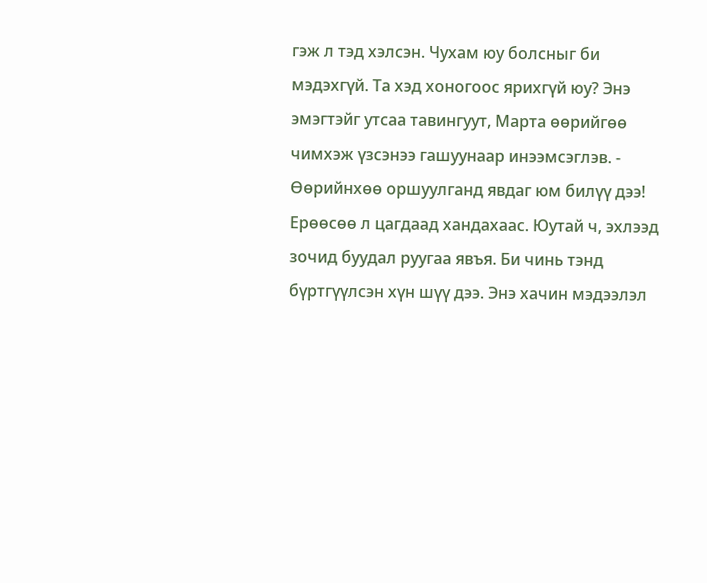гэж л тэд хэлсэн. Чухам юу болсныг би мэдэхгүй. Та хэд хоногоос ярихгүй юу? Энэ эмэгтэйг утсаа тавингуут, Марта өөрийгөө чимхэж үзсэнээ гашуунаар инээмсэглэв. - Өөрийнхөө оршуулганд явдаг юм билүү дээ! Ерөөсөө л цагдаад хандахаас. Юутай ч, эхлээд зочид буудал руугаа явъя. Би чинь тэнд бүртгүүлсэн хүн шүү дээ. Энэ хачин мэдээлэл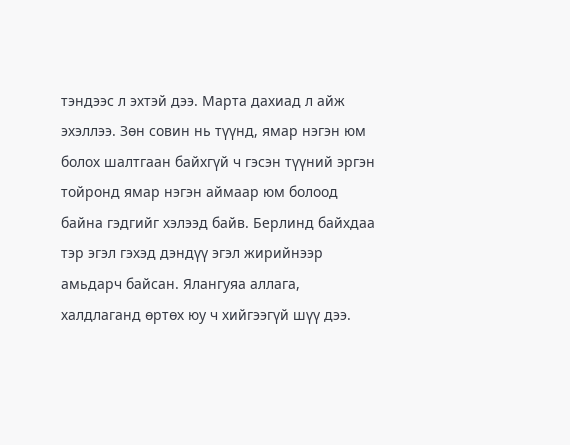тэндээс л эхтэй дээ. Марта дахиад л айж эхэллээ. Зөн совин нь түүнд, ямар нэгэн юм болох шалтгаан байхгүй ч гэсэн түүний эргэн тойронд ямар нэгэн аймаар юм болоод байна гэдгийг хэлээд байв. Берлинд байхдаа тэр эгэл гэхэд дэндүү эгэл жирийнээр амьдарч байсан. Ялангуяа аллага, халдлаганд өртөх юу ч хийгээгүй шүү дээ.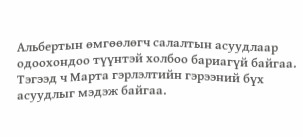Альбертын өмгөөлөгч салалтын асуудлаар одоохондоо түүнтэй холбоо бариагүй байгаа. Тэгээд ч Марта гэрлэлтийн гэрээний бүх асуудлыг мэдэж байгаа.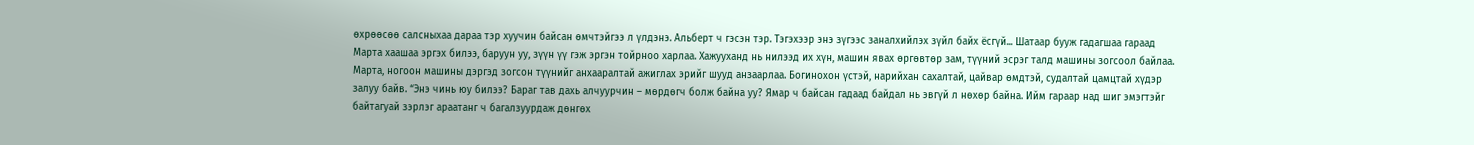өхрөөсөө салсныхаа дараа тэр хуучин байсан өмчтэйгээ л үлдэнэ. Альберт ч гэсэн тэр. Тэгэхээр энэ зүгээс заналхийлэх зүйл байх ёсгүй... Шатаар бууж гадагшаа гараад Марта хаашаа эргэх билээ, баруун уу, зүүн үү гэж эргэн тойрноо харлаа. Хажууханд нь нилээд их хүн, машин явах өргөвтөр зам, түүний эсрэг талд машины зогсоол байлаа. Марта, ногоон машины дэргэд зогсон түүнийг анхааралтай ажиглах эрийг шууд анзаарлаа. Богинохон үстэй, нарийхан сахалтай, цайвар өмдтэй, судалтай цамцтай хүдэр залуу байв. “Энэ чинь юу билээ? Бараг тав дахь алчуурчин – мөрдөгч болж байна уу? Ямар ч байсан гадаад байдал нь эвгүй л нөхөр байна. Ийм гараар над шиг эмэгтэйг байтагуай зэрлэг араатанг ч багалзуурдаж дөнгөх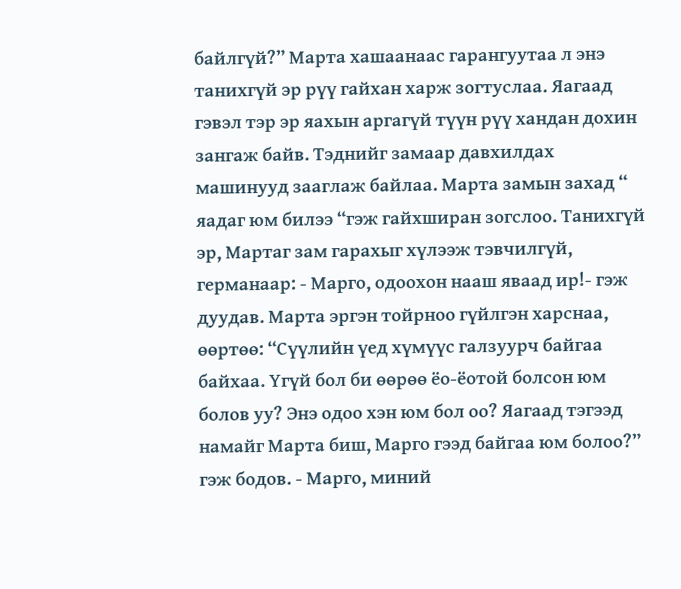байлгүй?” Марта хашаанаас гарангуутаа л энэ танихгүй эр рүү гайхан харж зогтуслаа. Яагаад гэвэл тэр эр яахын аргагүй түүн рүү хандан дохин зангаж байв. Тэднийг замаар давхилдах машинууд зааглаж байлаа. Марта замын захад “ яадаг юм билээ “гэж гайхширан зогслоо. Танихгүй эр, Мартаг зам гарахыг хүлээж тэвчилгүй, германаар: - Марго, одоохон нааш яваад ир!- гэж дуудав. Марта эргэн тойрноо гүйлгэн харснаа, өөртөө: “Сүүлийн үед хүмүүс галзуурч байгаа байхаа. Үгүй бол би өөрөө ёо-ёотой болсон юм болов уу? Энэ одоо хэн юм бол оо? Яагаад тэгээд намайг Марта биш, Марго гээд байгаа юм болоо?” гэж бодов. - Марго, миний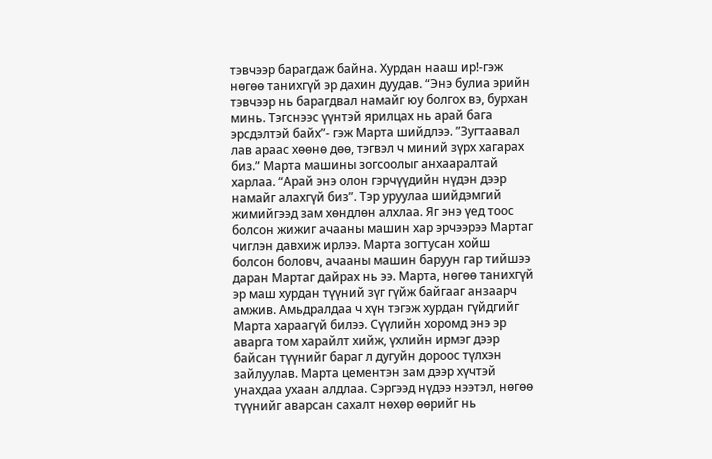тэвчээр барагдаж байна. Хурдан нааш ир!-гэж нөгөө танихгүй эр дахин дуудав. “Энэ булиа эрийн тэвчээр нь барагдвал намайг юу болгох вэ, бурхан минь. Тэгснээс үүнтэй ярилцах нь арай бага эрсдэлтэй байх”- гэж Марта шийдлээ. ”Зугтаавал лав араас хөөнө дөө, тэгвэл ч миний зүрх хагарах биз.” Марта машины зогсоолыг анхааралтай харлаа. “Арай энэ олон гэрчүүдийн нүдэн дээр намайг алахгүй биз”. Тэр уруулаа шийдэмгий жимийгээд зам хөндлөн алхлаа. Яг энэ үед тоос болсон жижиг ачааны машин хар эрчээрээ Мартаг чиглэн давхиж ирлээ. Марта зогтусан хойш болсон боловч, ачааны машин баруун гар тийшээ даран Мартаг дайрах нь ээ. Марта, нөгөө танихгүй эр маш хурдан түүний зүг гүйж байгааг анзаарч амжив. Амьдралдаа ч хүн тэгэж хурдан гүйдгийг Марта хараагүй билээ. Сүүлийн хоромд энэ эр аварга том харайлт хийж, үхлийн ирмэг дээр байсан түүнийг бараг л дугуйн дороос түлхэн зайлуулав. Марта цементэн зам дээр хүчтэй унахдаа ухаан алдлаа. Сэргээд нүдээ нээтэл, нөгөө түүнийг аварсан сахалт нөхөр өөрийг нь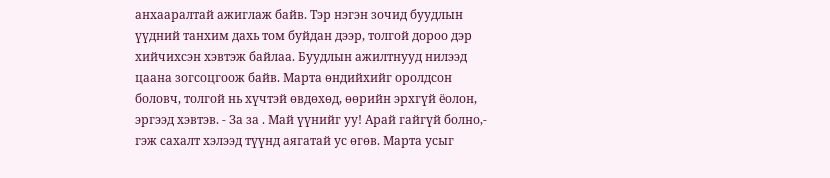анхааралтай ажиглаж байв. Тэр нэгэн зочид буудлын үүдний танхим дахь том буйдан дээр, толгой дороо дэр хийчихсэн хэвтэж байлаа. Буудлын ажилтнууд нилээд цаана зогсоцгоож байв. Марта өндийхийг оролдсон боловч, толгой нь хүчтэй өвдөхөд, өөрийн эрхгүй ёолон, эргээд хэвтэв. - За за . Май үүнийг уу! Арай гайгүй болно,- гэж сахалт хэлээд түүнд аягатай ус өгөв. Марта усыг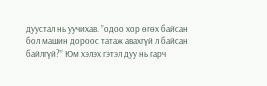дуустал нь уучихав. ”одоо хор өгөх байсан бол машин дороос татаж авахгүй л байсан байлгүй?” Юм хэлэх гэтэл дуу нь гарч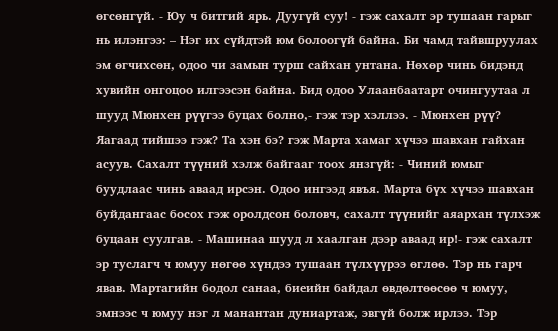өгсөнгүй. - Юу ч битгий ярь. Дуугүй суу! - гэж сахалт эр тушаан гарыг нь илэнгээ: – Нэг их сүйдтэй юм болоогүй байна. Би чамд тайвшруулах эм өгчихсөн, одоо чи замын турш сайхан унтана. Нөхөр чинь бидэнд хувийн онгоцоо илгээсэн байна. Бид одоо Улаанбаатарт очингуутаа л шууд Мюнхен рүүгээ буцах болно,- гэж тэр хэллээ. - Мюнхен рүү? Яагаад тийшээ гэж? Та хэн бэ? гэж Марта хамаг хүчээ шавхан гайхан асуув. Сахалт түүний хэлж байгааг тоох янзгүй: - Чиний юмыг буудлаас чинь аваад ирсэн. Одоо ингээд явъя. Марта бүх хүчээ шавхан буйдангаас босох гэж оролдсон боловч, сахалт түүнийг аяархан түлхэж буцаан суулгав. - Машинаа шууд л хаалган дээр аваад ир!- гэж сахалт эр туслагч ч юмуу нөгөө хүндээ тушаан түлхүүрээ өглөө. Тэр нь гарч явав. Мартагийн бодол санаа, биеийн байдал өвдөлтөөсөө ч юмуу, эмнээс ч юмуу нэг л манантан дуниартаж, эвгүй болж ирлээ. Тэр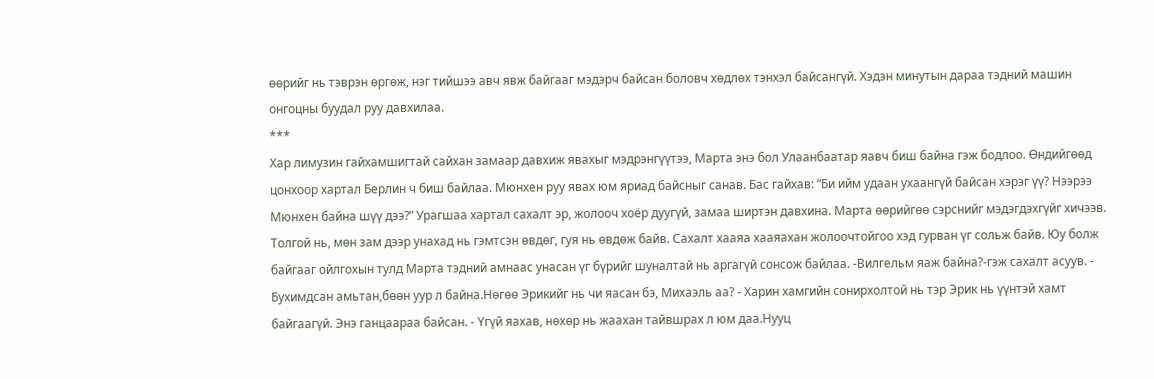өөрийг нь тэврэн өргөж, нэг тийшээ авч явж байгааг мэдэрч байсан боловч хөдлөх тэнхэл байсангүй. Хэдэн минутын дараа тэдний машин онгоцны буудал руу давхилаа.
***
Хар лимузин гайхамшигтай сайхан замаар давхиж явахыг мэдрэнгүүтээ, Марта энэ бол Улаанбаатар яавч биш байна гэж бодлоо. Өндийгөөд цонхоор хартал Берлин ч биш байлаа. Мюнхен руу явах юм яриад байсныг санав. Бас гайхав: ”Би ийм удаан ухаангүй байсан хэрэг үү? Нээрээ Мюнхен байна шүү дээ?” Урагшаа хартал сахалт эр, жолооч хоёр дуугүй, замаа ширтэн давхина. Марта өөрийгөө сэрснийг мэдэгдэхгүйг хичээв. Толгой нь, мөн зам дээр унахад нь гэмтсэн өвдөг, гуя нь өвдөж байв. Сахалт хааяа хааяахан жолоочтойгоо хэд гурван үг сольж байв. Юу болж байгааг ойлгохын тулд Марта тэдний амнаас унасан үг бүрийг шуналтай нь аргагүй сонсож байлаа. -Вилгельм яаж байна?-гэж сахалт асуув. - Бухимдсан амьтан,бөөн уур л байна.Нөгөө Эрикийг нь чи яасан бэ, Михаэль аа? - Харин хамгийн сонирхолтой нь тэр Эрик нь үүнтэй хамт байгаагүй. Энэ ганцаараа байсан. - Үгүй яахав, нөхөр нь жаахан тайвшрах л юм даа.Нууц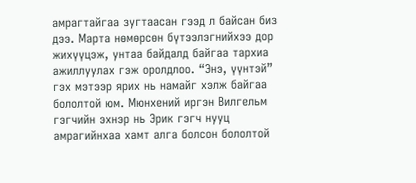амрагтайгаа зугтаасан гээд л байсан биз дээ. Марта нөмөрсөн бүтээлэгнийхээ дор жихүүцэж, унтаа байдалд байгаа тархиа ажиллуулах гэж оролдлоо. “Энэ, үүнтэй” гэх мэтээр ярих нь намайг хэлж байгаа бололтой юм. Мюнхений иргэн Вилгельм гэгчийн эхнэр нь Эрик гэгч нууц амрагийнхаа хамт алга болсон бололтой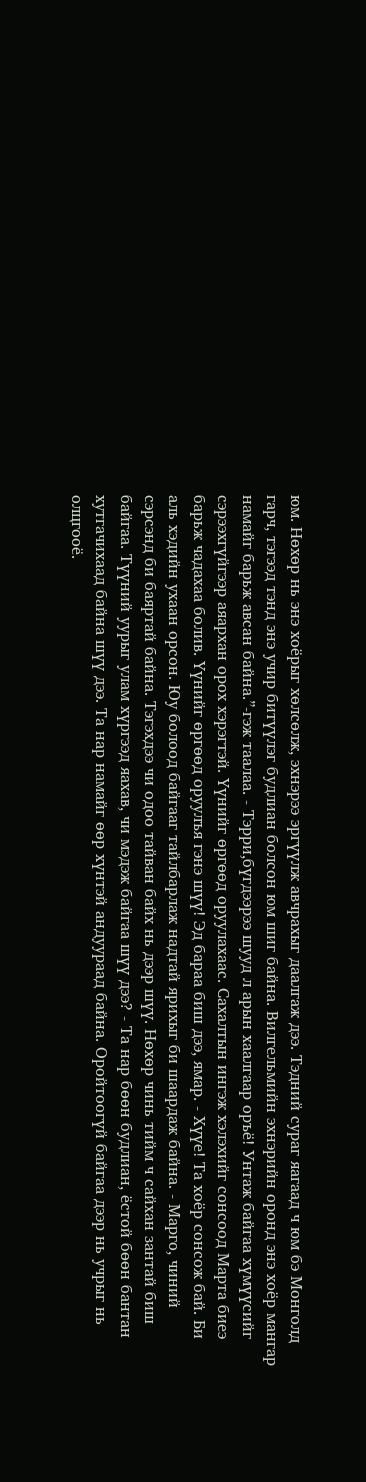юм. Нөхөр нь энэ хоёрыг хөлсөлж, эхнэрээ эргүүлж авчрахыг даалгаж дээ. Тэдний сураг яагаад ч юм бэ Монголд гарч, тэгээд тэнд энэ учир битүүлэг будлиан болсон юм шиг байна. Вилгельмийн эхнэрийн оронд энэ хоёр мангар намайг барьж авсан байна.”-гэж таалаа. - Тэрри,бүгдээрээ шууд л арын хаалгаар оръё! Унтаж байгаа хүмүүсийг сэрээхгүйгээр аяархан орох хэрэгтэй. Үүнийг өргөөд оруулахаас. Сахалтын ингэж хэлэхийг сонсоод Марта биеэ барьж чадахаа болив. Үүнийг өргөөд оруулъя гэнэ шүү! Эд бараа биш дээ, ямар. - Хүүе! Та хоёр сонсож бай. Би аль хэдийн ухаан орсон. Юу болоод байгааг тайлбарлаж надтай ярихыг би шаардаж байна. - Марго, чиний сэрсэнд би баяртай байна. Тэгэхдээ чи одоо тайван байх нь дээр шүү. Нөхөр чинь тийм ч сайхан зантай биш байгаа. Түүний уурыг улам хүргээд яахав, чи мэдэж байгаа шүү дээ? - Та нар бөөн будлиан, ёстой бөөн бантан хутгачихаад байна шүү дээ. Та нар намайг өөр хүнтэй андуураад байна. Оройтоогүй байгаа дээр нь учрыг нь олцгооё.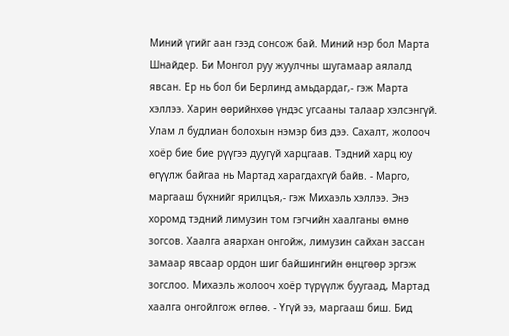Миний үгийг аан гээд сонсож бай. Миний нэр бол Марта Шнайдер. Би Монгол руу жуулчны шугамаар аялалд явсан. Ер нь бол би Берлинд амьдардаг,- гэж Марта хэллээ. Харин өөрийнхөө үндэс угсааны талаар хэлсэнгүй. Улам л будлиан болохын нэмэр биз дээ. Сахалт, жолооч хоёр бие бие рүүгээ дуугүй харцгаав. Тэдний харц юу өгүүлж байгаа нь Мартад харагдахгүй байв. - Марго, маргааш бүхнийг ярилцъя,- гэж Михаэль хэллээ. Энэ хоромд тэдний лимузин том гэгчийн хаалганы өмнө зогсов. Хаалга аяархан онгойж, лимузин сайхан зассан замаар явсаар ордон шиг байшингийн өнцгөөр эргэж зогслоо. Михаэль жолооч хоёр түрүүлж буугаад, Мартад хаалга онгойлгож өглөө. - Үгүй ээ, маргааш биш. Бид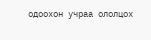одоохон учраа ололцох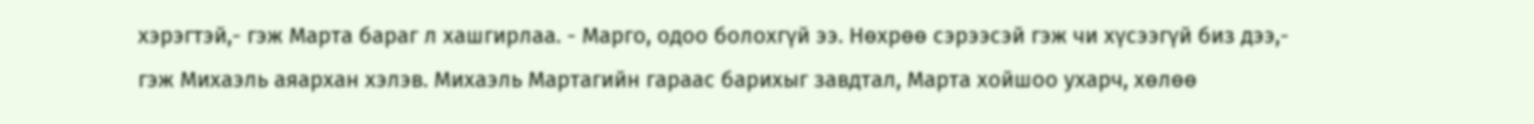хэрэгтэй,- гэж Марта бараг л хашгирлаа. - Марго, одоо болохгүй ээ. Нөхрөө сэрээсэй гэж чи хүсээгүй биз дээ,- гэж Михаэль аяархан хэлэв. Михаэль Мартагийн гараас барихыг завдтал, Марта хойшоо ухарч, хөлөө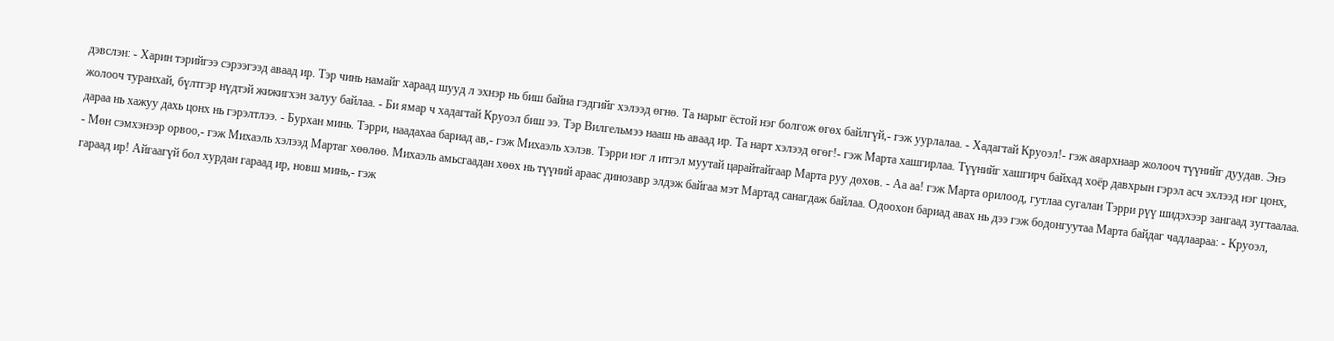дэвслэн: - Харин тэрийгээ сэрээгээд аваад ир. Тэр чинь намайг хараад шууд л эхнэр нь биш байна гэдгийг хэлээд өгнө. Та нарыг ёстой нэг болгож өгөх байлгүй,- гэж уурлалаа. - Хадагтай Круоэл!- гэж аяархнаар жолооч түүнийг дуудав. Энэ жолооч туранхай, бүлтгэр нүдтэй жижигхэн залуу байлаа. - Би ямар ч хадагтай Круоэл биш ээ. Тэр Вилгельмээ нааш нь аваад ир. Та нарт хэлээд өгөг!- гэж Марта хашгирлаа. Түүнийг хашгирч байхад хоёр давхрын гэрэл асч эхлээд нэг цонх, дараа нь хажуу дахь цонх нь гэрэлтлээ. - Бурхан минь. Тэрри, наадахаа бариад ав,- гэж Михаэль хэлэв. Тэрри нэг л итгэл муутай царайтайгаар Марта руу дөхөв. - Аа аа! гэж Марта орилоод, гутлаа сугалан Тэрри рүү шидэхээр зангаад зугтаалаа. - Мөн сэмхэнээр орвоо,- гэж Михаэль хэлээд Мартаг хөөлөө. Михаэль амьсгаадан хөөх нь түүний араас динозавр элдэж байгаа мэт Мартад санагдаж байлаа. Одоохон бариад авах нь дээ гэж бодонгуутаа Марта байдаг чадлаараа: - Круоэл, гараад ир! Айгаагүй бол хурдан гараад ир, новш минь,- гэж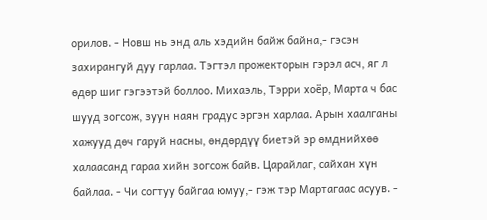орилов. - Новш нь энд аль хэдийн байж байна,- гэсэн захирангуй дуу гарлаа. Тэгтэл прожекторын гэрэл асч, яг л өдөр шиг гэгээтэй боллоо. Михаэль, Тэрри хоёр, Марта ч бас шууд зогсож, зуун наян градус эргэн харлаа. Арын хаалганы хажууд дөч гаруй насны, өндөрдүү биетэй эр өмднийхөө халаасанд гараа хийн зогсож байв. Царайлаг, сайхан хүн байлаа. - Чи согтуу байгаа юмуу,- гэж тэр Мартагаас асуув. -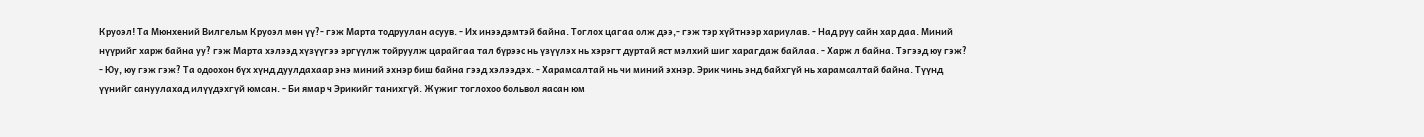Круоэл! Та Мюнхений Вилгельм Круоэл мөн үү?- гэж Марта тодруулан асуув. - Их инээдэмтэй байна. Тоглох цагаа олж дээ,- гэж тэр хүйтнээр хариулав. - Над руу сайн хар даа. Миний нүүрийг харж байна уу? гэж Марта хэлээд хүзүүгээ эргүүлж тойруулж царайгаа тал бүрээс нь үзүүлэх нь хэрэгт дуртай яст мэлхий шиг харагдаж байлаа. - Харж л байна. Тэгээд юу гэж? - Юу, юу гэж гэж? Та одоохон бүх хүнд дуулдахаар энэ миний эхнэр биш байна гээд хэлээдэх. - Харамсалтай нь чи миний эхнэр. Эрик чинь энд байхгүй нь харамсалтай байна. Түүнд үүнийг сануулахад илүүдэхгүй юмсан. - Би ямар ч Эрикийг танихгүй. Жүжиг тоглохоо больвол яасан юм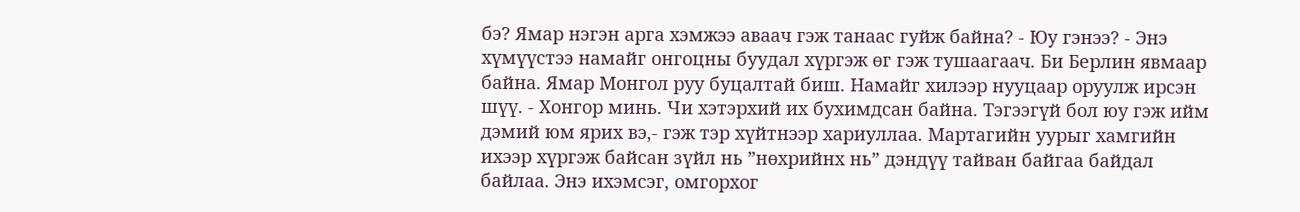бэ? Ямар нэгэн арга хэмжээ аваач гэж танаас гуйж байна? - Юу гэнээ? - Энэ хүмүүстээ намайг онгоцны буудал хүргэж өг гэж тушаагаач. Би Берлин явмаар байна. Ямар Монгол руу буцалтай биш. Намайг хилээр нууцаар оруулж ирсэн шүү. - Хонгор минь. Чи хэтэрхий их бухимдсан байна. Тэгээгүй бол юу гэж ийм дэмий юм ярих вэ,- гэж тэр хүйтнээр хариуллаа. Мартагийн уурыг хамгийн ихээр хүргэж байсан зүйл нь ”нөхрийнх нь” дэндүү тайван байгаа байдал байлаа. Энэ ихэмсэг, омгорхог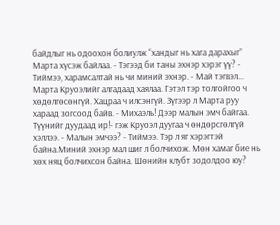байдлыг нь одоохон болиулж “хандыг нь хага дарахыг” Марта хүсэж байлаа. - Тэгээд би таны эхнэр хэрэг үү? - Тиймээ, харамсалтай нь чи миний эхнэр. - Май тэгвэл... Марта Круоэлийг алгадаад хаялаа. Гэтэл тэр толгойгоо ч хөдөлгөсөнгүй. Хацраа ч илсэнгүй. Зүгээр л Марта руу хараад зогсоод байв. - Михаэль! Дээр малын эмч байгаа. Түүнийг дуудаад ир!- гэж Круоэл дуугаа ч өндөрсгөлгүй хэллээ. - Малын эмчээ? - Тиймээ. Тэр л яг хэрэгтэй байна.Миний эхнэр мал шиг л болчихож. Мөн хамаг бие нь хөх няц болчихсон байна. Шөнийн клубт зодолдоо юу?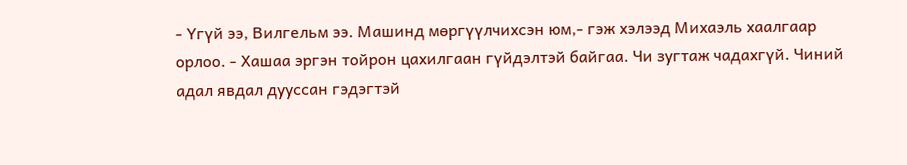- Үгүй ээ, Вилгельм ээ. Машинд мөргүүлчихсэн юм,- гэж хэлээд Михаэль хаалгаар орлоо. - Хашаа эргэн тойрон цахилгаан гүйдэлтэй байгаа. Чи зугтаж чадахгүй. Чиний адал явдал дууссан гэдэгтэй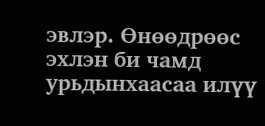эвлэр. Өнөөдрөөс эхлэн би чамд урьдынхаасаа илүү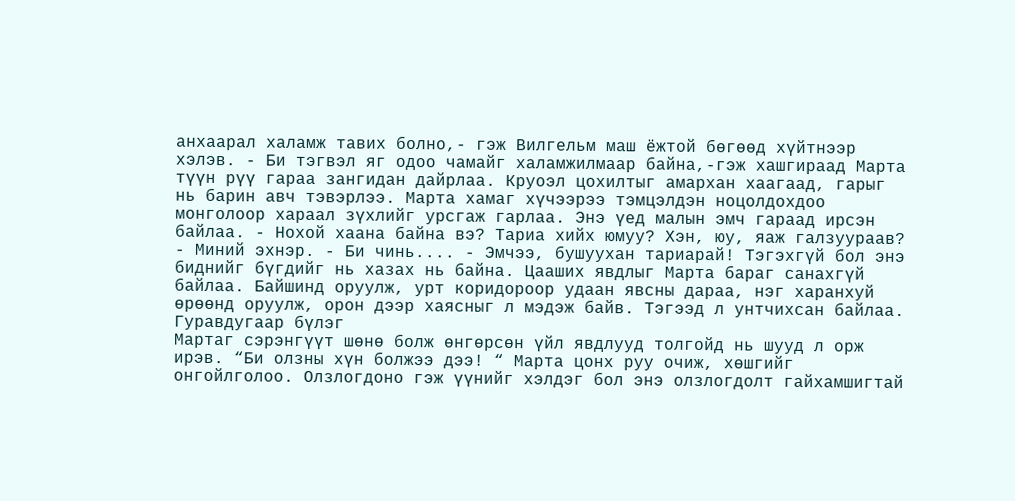анхаарал халамж тавих болно,- гэж Вилгельм маш ёжтой бөгөөд хүйтнээр хэлэв. - Би тэгвэл яг одоо чамайг халамжилмаар байна,-гэж хашгираад Марта түүн рүү гараа зангидан дайрлаа. Круоэл цохилтыг амархан хаагаад, гарыг нь барин авч тэвэрлээ. Марта хамаг хүчээрээ тэмцэлдэн ноцолдохдоо монголоор хараал зүхлийг урсгаж гарлаа. Энэ үед малын эмч гараад ирсэн байлаа. - Нохой хаана байна вэ? Тариа хийх юмуу? Хэн, юу, яаж галзуураав? - Миний эхнэр. - Би чинь.... - Эмчээ, бушуухан тариарай! Тэгэхгүй бол энэ биднийг бүгдийг нь хазах нь байна. Цааших явдлыг Марта бараг санахгүй байлаа. Байшинд оруулж, урт коридороор удаан явсны дараа, нэг харанхуй өрөөнд оруулж, орон дээр хаясныг л мэдэж байв. Тэгээд л унтчихсан байлаа.
Гуравдугаар бүлэг
Мартаг сэрэнгүүт шөнө болж өнгөрсөн үйл явдлууд толгойд нь шууд л орж ирэв. “Би олзны хүн болжээ дээ! “ Марта цонх руу очиж, хөшгийг онгойлголоо. Олзлогдоно гэж үүнийг хэлдэг бол энэ олзлогдолт гайхамшигтай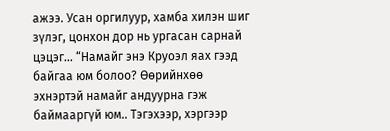ажээ. Усан оргилуур, хамба хилэн шиг зүлэг, цонхон дор нь ургасан сарнай цэцэг... “Намайг энэ Круоэл яах гээд байгаа юм болоо? Өөрийнхөө эхнэртэй намайг андуурна гэж баймааргүй юм.. Тэгэхээр, хэргээр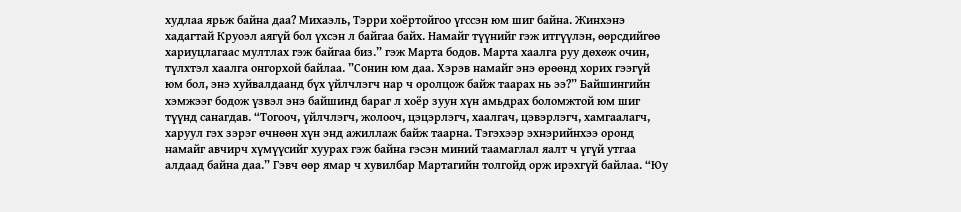худлаа ярьж байна даа? Михаэль, Тэрри хоёртойгоо үгссэн юм шиг байна. Жинхэнэ хадагтай Круоэл аягүй бол үхсэн л байгаа байх. Намайг түүнийг гэж итгүүлэн, өөрсдийгөө хариуцлагаас мултлах гэж байгаа биз.” гэж Марта бодов. Марта хаалга руу дөхөж очин, түлхтэл хаалга онгорхой байлаа. ”Сонин юм даа. Хэрэв намайг энэ өрөөнд хорих гээгүй юм бол, энэ хуйвалдаанд бүх үйлчлэгч нар ч оролцож байж таарах нь ээ?” Байшингийн хэмжээг бодож үзвэл энэ байшинд бараг л хоёр зуун хүн амьдрах боломжтой юм шиг түүнд санагдав. “Тогооч, үйлчлэгч, жолооч, цэцэрлэгч, хаалгач, цэвэрлэгч, хамгаалагч, харуул гэх зэрэг өчнөөн хүн энд ажиллаж байж таарна. Тэгэхээр эхнэрийнхээ оронд намайг авчирч хүмүүсийг хуурах гэж байна гэсэн миний таамаглал яалт ч үгүй утгаа алдаад байна даа.” Гэвч өөр ямар ч хувилбар Мартагийн толгойд орж ирэхгүй байлаа. “Юу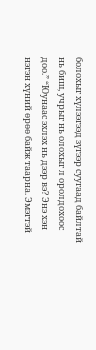болохыг хүлээгээд зүгээр суугаад байлтай нь биш, учрыг нь олохыг л оролдохоос доо.” “Юунаас эхлэх нь дээр вэ? Энэ хэн нэгэн хүний өрөө байж таарна. Эмэгтэй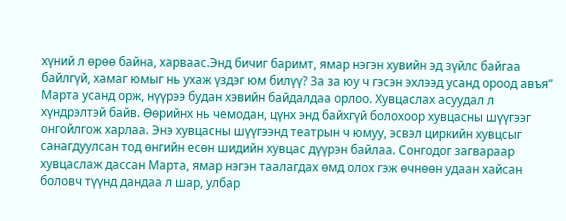хүний л өрөө байна, харваас.Энд бичиг баримт, ямар нэгэн хувийн эд зүйлс байгаа байлгүй, хамаг юмыг нь ухаж үздэг юм билүү? За за юу ч гэсэн эхлээд усанд ороод авъя” Марта усанд орж, нүүрээ будан хэвийн байдалдаа орлоо. Хувцаслах асуудал л хүндрэлтэй байв. Өөрийнх нь чемодан, цүнх энд байхгүй болохоор хувцасны шүүгээг онгойлгож харлаа. Энэ хувцасны шүүгээнд театрын ч юмуу, эсвэл циркийн хувцсыг санагдуулсан тод өнгийн есөн шидийн хувцас дүүрэн байлаа. Сонгодог загвараар хувцаслаж дассан Марта, ямар нэгэн таалагдах өмд олох гэж өчнөөн удаан хайсан боловч түүнд дандаа л шар, улбар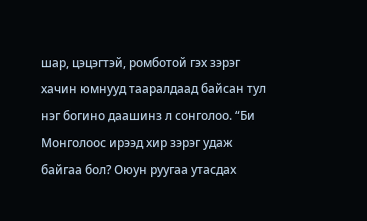шар, цэцэгтэй, ромботой гэх зэрэг хачин юмнууд тааралдаад байсан тул нэг богино даашинз л сонголоо. “Би Монголоос ирээд хир зэрэг удаж байгаа бол? Оюун руугаа утасдах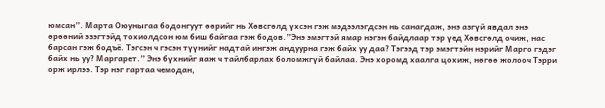юмсан”. Марта Оюуныгаа бодонгуут өөрийг нь Хөвсгөлд үхсэн гэж мэдээлэгдсэн нь санагдаж, энэ азгүй явдал энэ өрөөний эзэгтэйд тохиолдсон юм биш байгаа гэж бодов.”Энэ эмэгтэй ямар нэгэн байдлаар тэр үед Хөвсгөлд очиж, нас барсан гэж бодъё. Тэгсэн ч гэсэн түүнийг надтай ингэж андуурна гэж байх уу даа? Тэгээд тэр эмэгтэйн нэрийг Марго гэдэг байх нь уу? Маргарет.” Энэ бүхнийг яаж ч тайлбарлах боломжгүй байлаа. Энэ хоромд хаалга цохиж, нөгөө жолооч Тэрри орж ирлээ. Тэр нэг гартаа чемодан,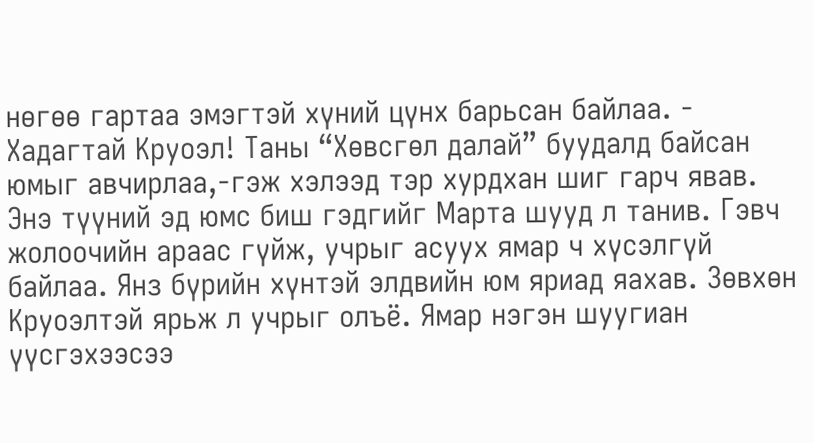нөгөө гартаа эмэгтэй хүний цүнх барьсан байлаа. - Хадагтай Круоэл! Таны “Хөвсгөл далай” буудалд байсан юмыг авчирлаа,-гэж хэлээд тэр хурдхан шиг гарч явав. Энэ түүний эд юмс биш гэдгийг Марта шууд л танив. Гэвч жолоочийн араас гүйж, учрыг асуух ямар ч хүсэлгүй байлаа. Янз бүрийн хүнтэй элдвийн юм яриад яахав. Зөвхөн Круоэлтэй ярьж л учрыг олъё. Ямар нэгэн шуугиан үүсгэхээсээ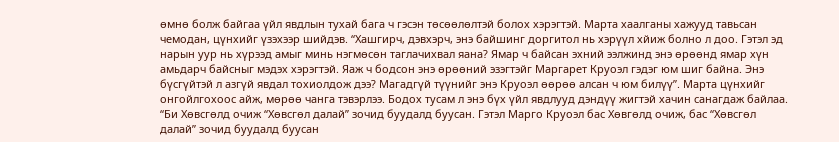өмнө болж байгаа үйл явдлын тухай бага ч гэсэн төсөөлөлтэй болох хэрэгтэй. Марта хаалганы хажууд тавьсан чемодан, цүнхийг үзэхээр шийдэв. “Хашгирч, дэвхэрч, энэ байшинг доргитол нь хэрүүл хйиж болно л доо. Гэтэл эд нарын уур нь хүрээд амыг минь нэгмөсөн таглачихвал яана? Ямар ч байсан эхний ээлжинд энэ өрөөнд ямар хүн амьдарч байсныг мэдэх хэрэгтэй. Яаж ч бодсон энэ өрөөний эзэгтэйг Маргарет Круоэл гэдэг юм шиг байна. Энэ бүсгүйтэй л азгүй явдал тохиолдож дээ? Магадгүй түүнийг энэ Круоэл өөрөө алсан ч юм билүү”. Марта цүнхийг онгойлгохоос айж, мөрөө чанга тэвэрлээ. Бодох тусам л энэ бүх үйл явдлууд дэндүү жигтэй хачин санагдаж байлаа. “Би Хөвсгөлд очиж “Хөвсгөл далай” зочид буудалд буусан. Гэтэл Марго Круоэл бас Хөвгөлд очиж, бас “Хөвсгөл далай” зочид буудалд буусан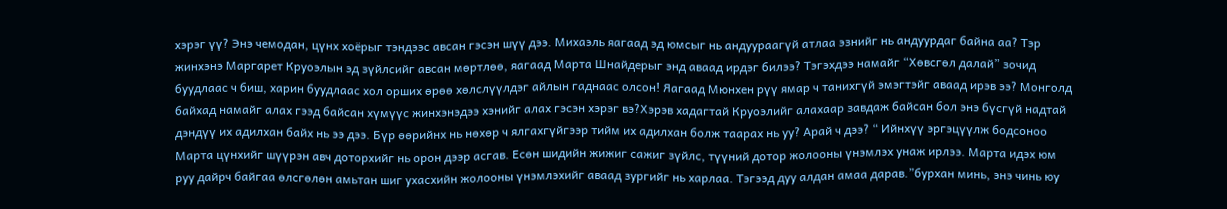хэрэг үү? Энэ чемодан, цүнх хоёрыг тэндээс авсан гэсэн шүү дээ. Михаэль яагаад эд юмсыг нь андуураагүй атлаа эзнийг нь андуурдаг байна аа? Тэр жинхэнэ Маргарет Круоэлын эд зүйлсийг авсан мөртлөө, яагаад Марта Шнайдерыг энд аваад ирдэг билээ? Тэгэхдээ намайг “Хөвсгөл далай” зочид буудлаас ч биш, харин буудлаас хол орших өрөө хөлслүүлдэг айлын гаднаас олсон! Яагаад Мюнхен рүү ямар ч танихгүй эмэгтэйг аваад ирэв ээ? Монголд байхад намайг алах гээд байсан хүмүүс жинхэнэдээ хэнийг алах гэсэн хэрэг вэ?Хэрэв хадагтай Круоэлийг алахаар завдаж байсан бол энэ бүсгүй надтай дэндүү их адилхан байх нь ээ дээ. Бүр өөрийнх нь нөхөр ч ялгахгүйгээр тийм их адилхан болж таарах нь уу? Арай ч дээ? “ Ийнхүү эргэцүүлж бодсоноо Марта цүнхийг шүүрэн авч доторхийг нь орон дээр асгав. Есөн шидийн жижиг сажиг зүйлс, түүний дотор жолооны үнэмлэх унаж ирлээ. Марта идэх юм руу дайрч байгаа өлсгөлөн амьтан шиг ухасхийн жолооны үнэмлэхийг аваад зургийг нь харлаа. Тэгээд дуу алдан амаа дарав.”бурхан минь, энэ чинь юу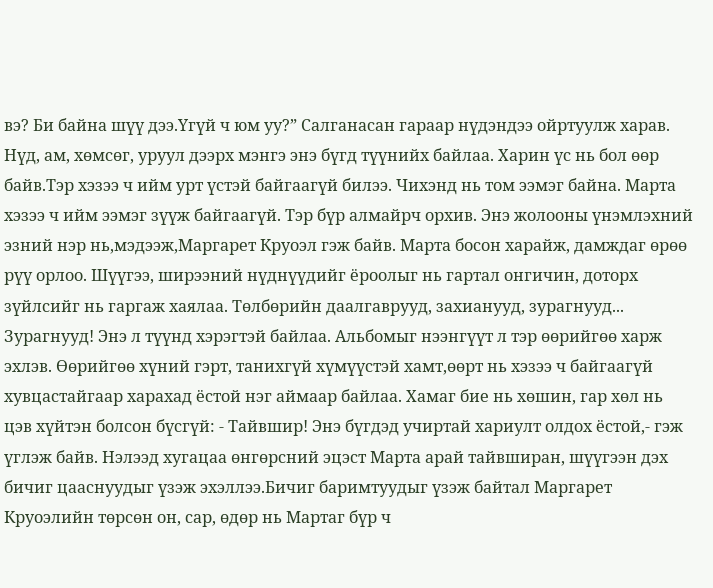вэ? Би байна шүү дээ.Үгүй ч юм уу?” Салганасан гараар нүдэндээ ойртуулж харав. Нүд, ам, хөмсөг, уруул дээрх мэнгэ энэ бүгд түүнийх байлаа. Харин үс нь бол өөр байв.Тэр хэзээ ч ийм урт үстэй байгаагүй билээ. Чихэнд нь том ээмэг байна. Марта хэзээ ч ийм ээмэг зүүж байгаагүй. Тэр бүр алмайрч орхив. Энэ жолооны үнэмлэхний эзний нэр нь,мэдээж,Маргарет Круоэл гэж байв. Марта босон харайж, дамждаг өрөө рүү орлоо. Шүүгээ, ширээний нүднүүдийг ёроолыг нь гартал онгичин, доторх зүйлсийг нь гаргаж хаялаа. Төлбөрийн даалгаврууд, захианууд, зурагнууд... Зурагнууд! Энэ л түүнд хэрэгтэй байлаа. Альбомыг нээнгүүт л тэр өөрийгөө харж эхлэв. Өөрийгөө хүний гэрт, танихгүй хүмүүстэй хамт,өөрт нь хэзээ ч байгаагүй хувцастайгаар харахад ёстой нэг аймаар байлаа. Хамаг бие нь хөшин, гар хөл нь цэв хүйтэн болсон бүсгүй: - Тайвшир! Энэ бүгдэд учиртай хариулт олдох ёстой,- гэж үглэж байв. Нэлээд хугацаа өнгөрсний эцэст Марта арай тайвширан, шүүгээн дэх бичиг цааснуудыг үзэж эхэллээ.Бичиг баримтуудыг үзэж байтал Маргарет Круоэлийн төрсөн он, сар, өдөр нь Мартаг бүр ч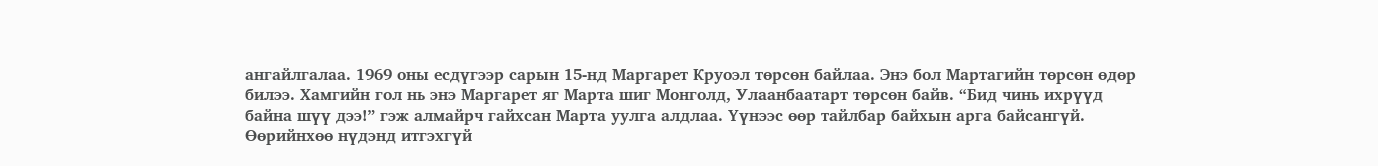ангайлгалаа. 1969 оны есдүгээр сарын 15-нд Маргарет Круоэл төрсөн байлаа. Энэ бол Мартагийн төрсөн өдөр билээ. Хамгийн гол нь энэ Маргарет яг Марта шиг Монголд, Улаанбаатарт төрсөн байв. “Бид чинь ихрүүд байна шүү дээ!” гэж алмайрч гайхсан Марта уулга алдлаа. Үүнээс өөр тайлбар байхын арга байсангүй. Өөрийнхөө нүдэнд итгэхгүй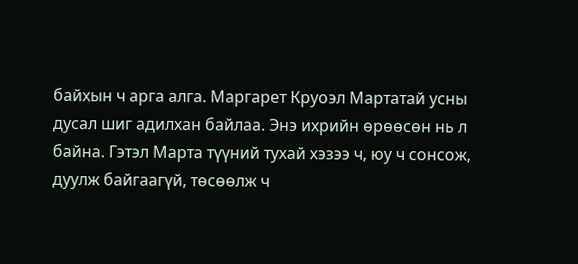байхын ч арга алга. Маргарет Круоэл Мартатай усны дусал шиг адилхан байлаа. Энэ ихрийн өрөөсөн нь л байна. Гэтэл Марта түүний тухай хэзээ ч, юу ч сонсож, дуулж байгаагүй, төсөөлж ч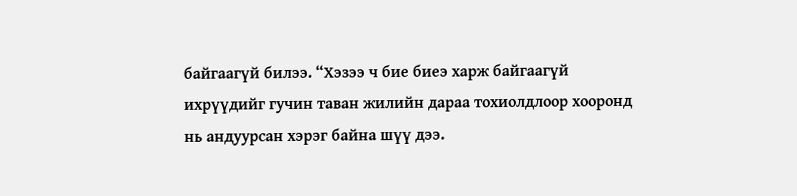байгаагүй билээ. “Хэзээ ч бие биеэ харж байгаагүй ихрүүдийг гучин таван жилийн дараа тохиолдлоор хооронд нь андуурсан хэрэг байна шүү дээ.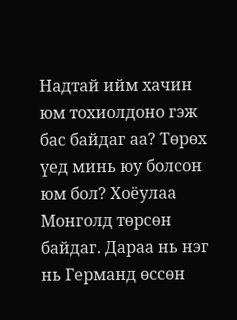Надтай ийм хачин юм тохиолдоно гэж бас байдаг аа? Төрөх үед минь юу болсон юм бол? Хоёулаа Монголд төрсөн байдаг. Дараа нь нэг нь Германд өссөн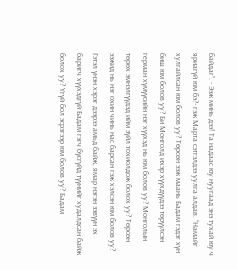байдаг”. - Ээж минь дээ! Та надаас юу нуугаад энэ тухай юу ч яриагүй юм бэ?- гэж Марта сэтгэлдээ уулга алдав. “Намайг хулгайлсан юм болов уу? Төрсөн ээж маань Бадам гэдэг хүн биш юм болов уу? Би Монголд ихэр хүүхдүүдээ төрүүлсэн герман хүмүүсийн нэг хүүхэд нь юм болов уу? Монголын төрөх эмнэлгүүдэд ийм зүйл тохиолдож болох уу? Төрсөн ээжид нь нэг охин чинь нас барсан гэж хэлсэн юм болов уу? Гэтэл үнэн хэрэг дээрээ амьд байж, ямар нэгэн зэвүүн эх баригч хүүхэдгүй Бадам гэгч бүсгүйд түүнийг худалдсан байж болох уу? Үгүй бол эсрэгээр юм болов уу? Бадам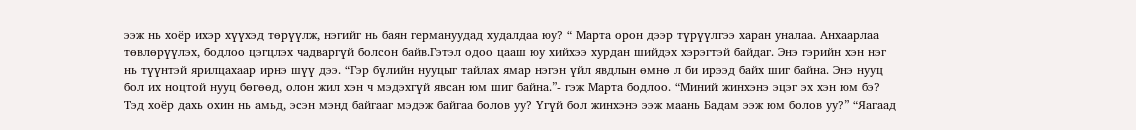ээж нь хоёр ихэр хүүхэд төрүүлж, нэгийг нь баян германуудад худалдаа юу? “ Марта орон дээр түрүүлгээ харан уналаа. Анхаарлаа төвлөрүүлэх, бодлоо цэгцлэх чадваргүй болсон байв.Гэтэл одоо цааш юу хийхээ хурдан шийдэх хэрэгтэй байдаг. Энэ гэрийн хэн нэг нь түүнтэй ярилцахаар ирнэ шүү дээ. “Гэр бүлийн нууцыг тайлах ямар нэгэн үйл явдлын өмнө л би ирээд байх шиг байна. Энэ нууц бол их ноцтой нууц бөгөөд, олон жил хэн ч мэдэхгүй явсан юм шиг байна.”- гэж Марта бодлоо. “Миний жинхэнэ эцэг эх хэн юм бэ? Тэд хоёр дахь охин нь амьд, эсэн мэнд байгааг мэдэж байгаа болов уу? Үгүй бол жинхэнэ ээж маань Бадам ээж юм болов уу?” “Яагаад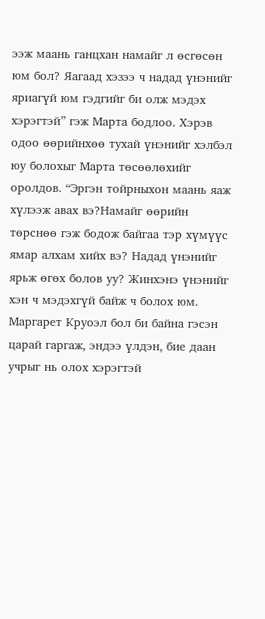ээж маань ганцхан намайг л өсгөсөн юм бол? Яагаад хэзээ ч надад үнэнийг яриагүй юм гэдгийг би олж мэдэх хэрэгтэй” гэж Марта бодлоо. Хэрэв одоо өөрийнхөө тухай үнэнийг хэлбэл юу болохыг Марта төсөөлөхийг оролдов. “Эргэн тойрныхон маань яаж хүлээж авах вэ?Намайг өөрийн төрснөө гэж бодож байгаа тэр хүмүүс ямар алхам хийх вэ? Надад үнэнийг ярьж өгөх болов уу? Жинхэнэ үнэнийг хэн ч мэдэхгүй байж ч болох юм. Маргарет Круоэл бол би байна гэсэн царай гаргаж, эндээ үлдэн, бие даан учрыг нь олох хэрэгтэй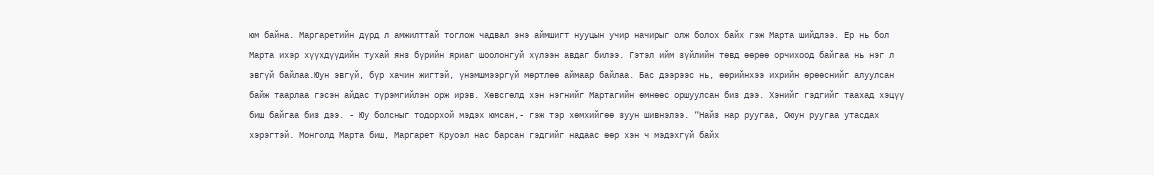юм байна. Маргаретийн дүрд л амжилттай тоглож чадвал энэ аймшигт нууцын учир начирыг олж болох байх гэж Марта шийдлээ. Ер нь бол Марта ихэр хүүхдүүдийн тухай янз бүрийн яриаг шоолонгуй хүлээн авдаг билээ. Гэтэл ийм зүйлийн төвд өөрөө орчихоод байгаа нь нэг л эвгүй байлаа.Юун эвгүй, бүр хачин жигтэй, үнэмшмээргүй мөртлөө аймаар байлаа. Бас дээрээс нь, өөрийнхээ ихрийн өрөөснийг алуулсан байж таарлаа гэсэн айдас түрэмгийлэн орж ирэв. Хөвсгөлд хэн нэгнийг Мартагийн өмнөөс оршуулсан биз дээ. Хэнийг гэдгийг таахад хэцүү биш байгаа биз дээ. - Юу болсныг тодорхой мэдэх юмсан,- гэж тэр хөмхийгөө зуун шивнэлээ. “Найз нар руугаа, Оюун руугаа утасдах хэрэгтэй. Монголд Марта биш, Маргарет Круоэл нас барсан гэдгийг надаас өөр хэн ч мэдэхгүй байх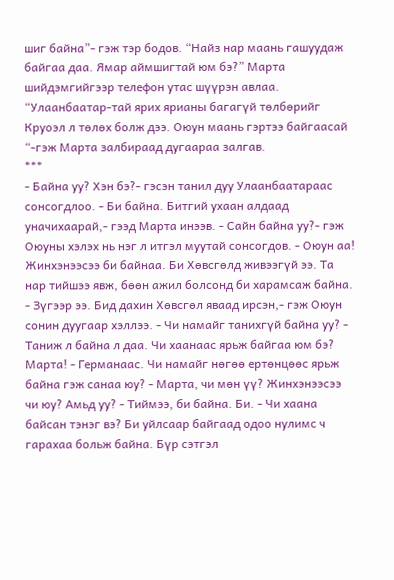шиг байна”- гэж тэр бодов. “Найз нар маань гашуудаж байгаа даа. Ямар аймшигтай юм бэ?” Марта шийдэмгийгээр телефон утас шүүрэн авлаа. “Улаанбаатар-тай ярих ярианы багагүй төлбөрийг Круоэл л төлөх болж дээ. Оюун маань гэртээ байгаасай “-гэж Марта залбираад дугаараа залгав.
***
- Байна уу? Хэн бэ?- гэсэн танил дуу Улаанбаатараас сонсогдлоо. - Би байна. Битгий ухаан алдаад уначихаарай,- гээд Марта инээв. - Сайн байна уу?- гэж Оюуны хэлэх нь нэг л итгэл муутай сонсогдов. - Оюун аа! Жинхэнээсээ би байнаа. Би Хөвсгөлд живээгүй ээ. Та нар тийшээ явж, бөөн ажил болсонд би харамсаж байна. - Зүгээр ээ. Бид дахин Хөвсгөл яваад ирсэн,- гэж Оюун сонин дуугаар хэллээ. - Чи намайг танихгүй байна уу? - Таниж л байна л даа. Чи хаанаас ярьж байгаа юм бэ? Марта! - Германаас. Чи намайг нөгөө ертөнцөөс ярьж байна гэж санаа юу? - Марта, чи мөн үү? Жинхэнээсээ чи юу? Амьд уу? - Тиймээ, би байна. Би. - Чи хаана байсан тэнэг вэ? Би уйлсаар байгаад одоо нулимс ч гарахаа больж байна. Бүр сэтгэл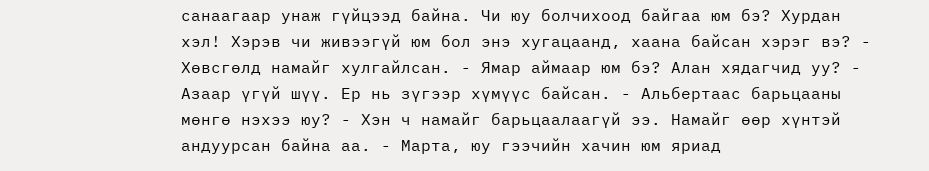санаагаар унаж гүйцээд байна. Чи юу болчихоод байгаа юм бэ? Хурдан хэл! Хэрэв чи живээгүй юм бол энэ хугацаанд, хаана байсан хэрэг вэ? - Хөвсгөлд намайг хулгайлсан. - Ямар аймаар юм бэ? Алан хядагчид уу? - Азаар үгүй шүү. Ер нь зүгээр хүмүүс байсан. - Альбертаас барьцааны мөнгө нэхээ юу? - Хэн ч намайг барьцаалаагүй ээ. Намайг өөр хүнтэй андуурсан байна аа. - Марта, юу гээчийн хачин юм яриад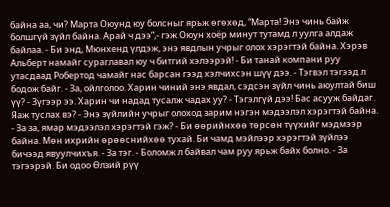байна аа, чи? Марта Оюунд юу болсныг ярьж өгөхөд, “Марта! Энэ чинь байж болшгүй зүйл байна. Арай ч дээ”,- гэж Оюун хоёр минут тутамд л уулга алдаж байлаа. - Би энд, Мюнхенд үлдэж, энэ явдлын учрыг олох хэрэгтэй байна. Хэрэв Альберт намайг сураглавал юу ч битгий хэлээрэй! - Би танай компани руу утасдаад Робертод чамайг нас барсан гээд хэлчихсэн шүү дээ. - Тэгвэл тэгээд л бодож байг. - За, ойлголоо. Харин чиний энэ явдал, сэдсэн зүйл чинь аюултай биш үү? - Зүгээр ээ. Харин чи надад тусалж чадах уу? - Тэгэлгүй дээ! Бас асууж байдаг. Яаж туслах вэ? - Энэ зүйлийн учрыг олоход зарим нэгэн мэдээлэл хэрэгтэй байна. - За за, ямар мэдээлэл хэрэгтэй гэж? - Би өөрийнхөө төрсөн түүхийг мэдмээр байна. Мөн ихрийн өрөөснийхөө тухай. Би чамд мэйлээр хэрэгтэй зүйлээ бичээд явуулчихъя. - За тэг. - Боломж л байвал чам руу ярьж байх болно. - За тэгээрэй. Би одоо Өлзий рүү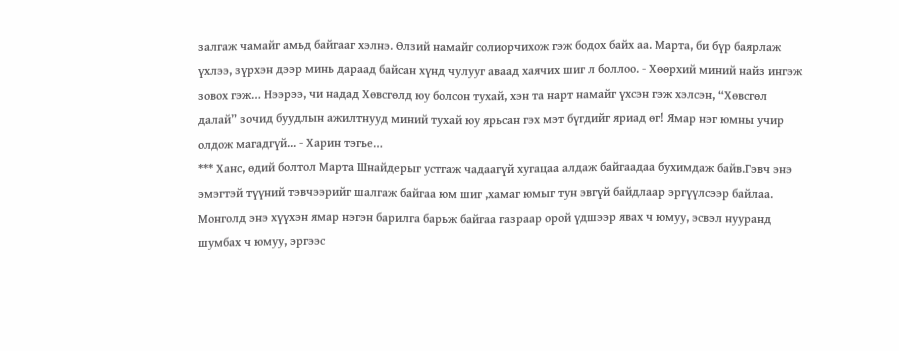залгаж чамайг амьд байгааг хэлнэ. Өлзий намайг солиорчихож гэж бодох байх аа. Марта, би бүр баярлаж үхлээ, зүрхэн дээр минь дараад байсан хүнд чулууг аваад хаячих шиг л боллоо. - Хөөрхий миний найз ингэж зовох гэж… Нээрээ, чи надад Хөвсгөлд юу болсон тухай, хэн та нарт намайг үхсэн гэж хэлсэн, “Хөвсгөл далай” зочид буудлын ажилтнууд миний тухай юу ярьсан гэх мэт бүгдийг яриад өг! Ямар нэг юмны учир олдож магадгүй... - Харин тэгье…
*** Ханс, өдий болтол Марта Шнайдерыг устгаж чадаагүй хугацаа алдаж байгаадаа бухимдаж байв.Гэвч энэ эмэгтэй түүний тэвчээрийг шалгаж байгаа юм шиг ,хамаг юмыг тун эвгүй байдлаар эргүүлсээр байлаа. Монголд энэ хүүхэн ямар нэгэн барилга барьж байгаа газраар орой үдшээр явах ч юмуу, эсвэл нууранд шумбах ч юмуу, эргээс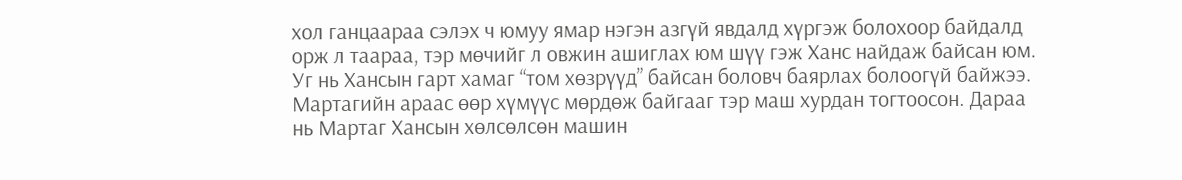хол ганцаараа сэлэх ч юмуу ямар нэгэн азгүй явдалд хүргэж болохоор байдалд орж л таараа, тэр мөчийг л овжин ашиглах юм шүү гэж Ханс найдаж байсан юм. Уг нь Хансын гарт хамаг “том хөзрүүд” байсан боловч баярлах болоогүй байжээ. Мартагийн араас өөр хүмүүс мөрдөж байгааг тэр маш хурдан тогтоосон. Дараа нь Мартаг Хансын хөлсөлсөн машин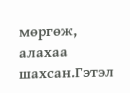мөргөж, алахаа шахсан.Гэтэл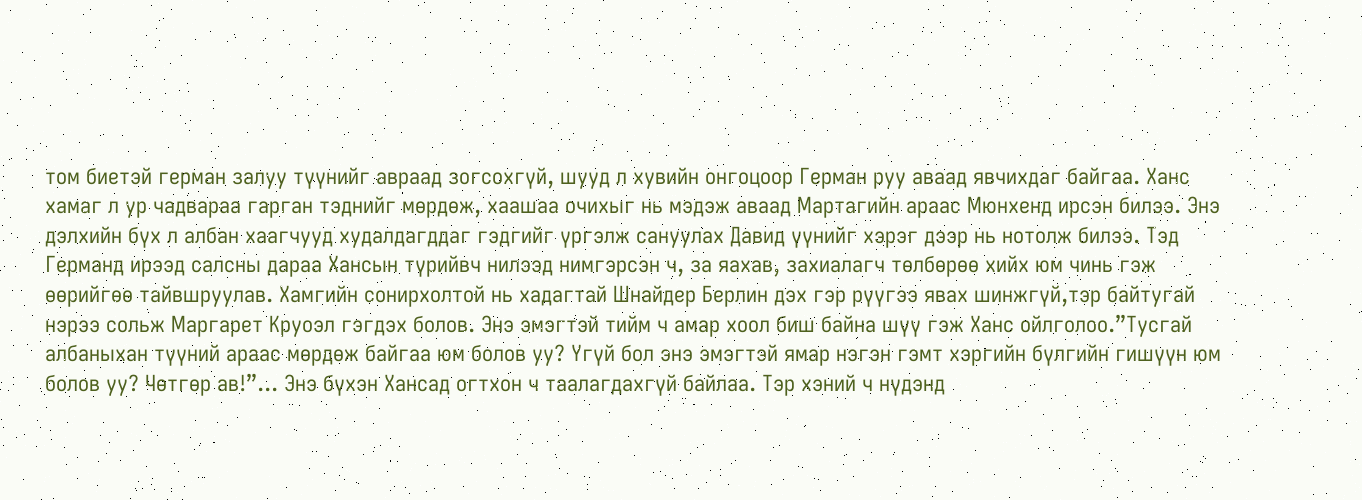том биетэй герман залуу түүнийг авраад зогсохгүй, шууд л хувийн онгоцоор Герман руу аваад явчихдаг байгаа. Ханс хамаг л ур чадвараа гарган тэднийг мөрдөж, хаашаа очихыг нь мэдэж аваад Мартагийн араас Мюнхенд ирсэн билээ. Энэ дэлхийн бүх л албан хаагчууд худалдагддаг гэдгийг үргэлж сануулах Давид үүнийг хэрэг дээр нь нотолж билээ. Тэд Германд ирээд салсны дараа Хансын түрийвч нилээд нимгэрсэн ч, за яахав, захиалагч төлбөрөө хийх юм чинь гэж өөрийгөө тайвшруулав. Хамгийн сонирхолтой нь хадагтай Шнайдер Берлин дэх гэр рүүгээ явах шинжгүй,тэр байтугай нэрээ сольж Маргарет Круоэл гэгдэх болов. Энэ эмэгтэй тийм ч амар хоол биш байна шүү гэж Ханс ойлголоо.”Тусгай албаныхан түүний араас мөрдөж байгаа юм болов уу? Үгүй бол энэ эмэгтэй ямар нэгэн гэмт хэргийн бүлгийн гишүүн юм болов уу? Чөтгөр ав!”... Энэ бүхэн Хансад огтхон ч таалагдахгүй байлаа. Тэр хэний ч нүдэнд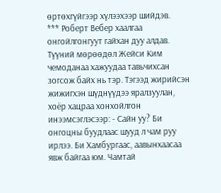өртөхгүйгээр хүлээхээр шийдэв.
*** Роберт Вебер хаалгаа онгойлгонгуут гайхан дуу алдав. Түүний мөрөөдөл Жейси Ким чемоданаа хажуудаа тавьчихсан зогсож байх нь тэр. Тэгээд жирийсэн жижигхэн шүднүүдээ яралзуулан, хоёр хацраа хонхойлгон инээмсэглэсээр: - Сайн уу? Би онгоцны буудлаас шууд л чам руу ирлээ. Би Хамбургаас, аавынхаасаа явж байгаа юм. Чамтай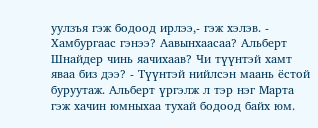уулзъя гэж бодоод ирлээ,- гэж хэлэв. - Хамбургаас гэнээ? Аавынхаасаа? Альберт Шнайдер чинь яачихаав? Чи түүнтэй хамт яваа биз дээ? - Түүнтэй нийлсэн маань ёстой буруутаж. Альберт үргэлж л тэр нэг Марта гэж хачин юмныхаа тухай бодоод байх юм.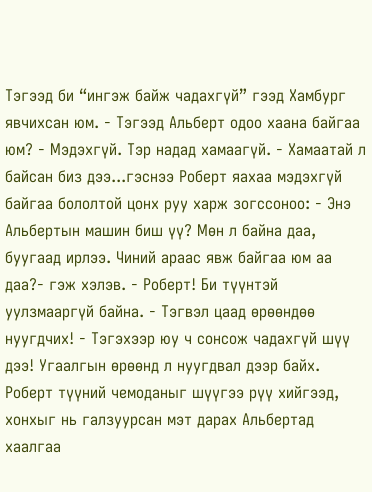Тэгээд би “ингэж байж чадахгүй” гээд Хамбург явчихсан юм. - Тэгээд Альберт одоо хаана байгаа юм? - Мэдэхгүй. Тэр надад хамаагүй. - Хамаатай л байсан биз дээ...гэснээ Роберт яахаа мэдэхгүй байгаа бололтой цонх руу харж зогссоноо: - Энэ Альбертын машин биш үү? Мөн л байна даа, буугаад ирлээ. Чиний араас явж байгаа юм аа даа?- гэж хэлэв. - Роберт! Би түүнтэй уулзмааргүй байна. - Тэгвэл цаад өрөөндөө нуугдчих! - Тэгэхээр юу ч сонсож чадахгүй шүү дээ! Угаалгын өрөөнд л нуугдвал дээр байх. Роберт түүний чемоданыг шүүгээ рүү хийгээд, хонхыг нь галзуурсан мэт дарах Альбертад хаалгаа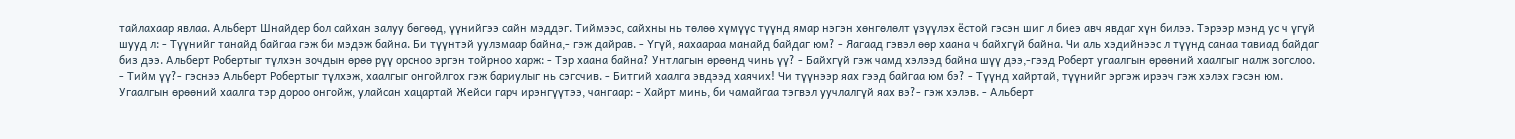тайлахаар явлаа. Альберт Шнайдер бол сайхан залуу бөгөөд, үүнийгээ сайн мэддэг. Тиймээс, сайхны нь төлөө хүмүүс түүнд ямар нэгэн хөнгөлөлт үзүүлэх ёстой гэсэн шиг л биеэ авч явдаг хүн билээ. Тэрээр мэнд ус ч үгүй шууд л: - Түүнийг танайд байгаа гэж би мэдэж байна. Би түүнтэй уулзмаар байна,- гэж дайрав. - Үгүй, яахаараа манайд байдаг юм? - Яагаад гэвэл өөр хаана ч байхгүй байна. Чи аль хэдийнээс л түүнд санаа тавиад байдаг биз дээ. Альберт Робертыг түлхэн зочдын өрөө рүү орсноо эргэн тойрноо харж: - Тэр хаана байна? Унтлагын өрөөнд чинь үү? - Байхгүй гэж чамд хэлээд байна шүү дээ,-гээд Роберт угаалгын өрөөний хаалгыг налж зогслоо. - Тийм үү?- гэснээ Альберт Робертыг түлхэж, хаалгыг онгойлгох гэж бариулыг нь сэгсчив. - Битгий хаалга эвдээд хаячих! Чи түүнээр яах гээд байгаа юм бэ? - Түүнд хайртай, түүнийг эргэж ирээч гэж хэлэх гэсэн юм. Угаалгын өрөөний хаалга тэр дороо онгойж, улайсан хацартай Жейси гарч ирэнгүүтээ, чангаар: - Хайрт минь, би чамайгаа тэгвэл уучлалгүй яах вэ?- гэж хэлэв. - Альберт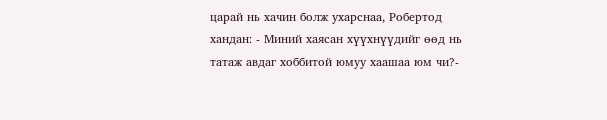царай нь хачин болж ухарснаа, Робертод хандан: - Миний хаясан хүүхнүүдийг өөд нь татаж авдаг хоббитой юмуу хаашаа юм чи?-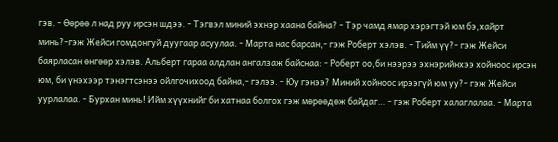гэв. - Өөрөө л над руу ирсэн шдээ. - Тэгвэл миний эхнэр хаана байна? - Тэр чамд ямар хэрэгтэй юм бэ,хайрт минь?-гэж Жейси гомдонгуй дуугаар асуулаа. - Марта нас барсан,- гэж Роберт хэлэв. - Тийм үү?- гэж Жейси баярласан өнгөөр хэлэв. Альберт гараа алдлан ангалзаж байснаа: - Роберт оо,би нээрээ эхнэрийнхээ хойноос ирсэн юм, би үнэхээр тэнэгтсэнээ ойлгочихоод байна,- гэлээ. - Юу гэнээ? Миний хойноос ирээгүй юм уу?- гэж Жейси уурлалаа. - Бурхан минь! Ийм хүүхнийг би хатнаа болгох гэж мөрөөдөж байдаг… - гэж Роберт халаглалаа. - Марта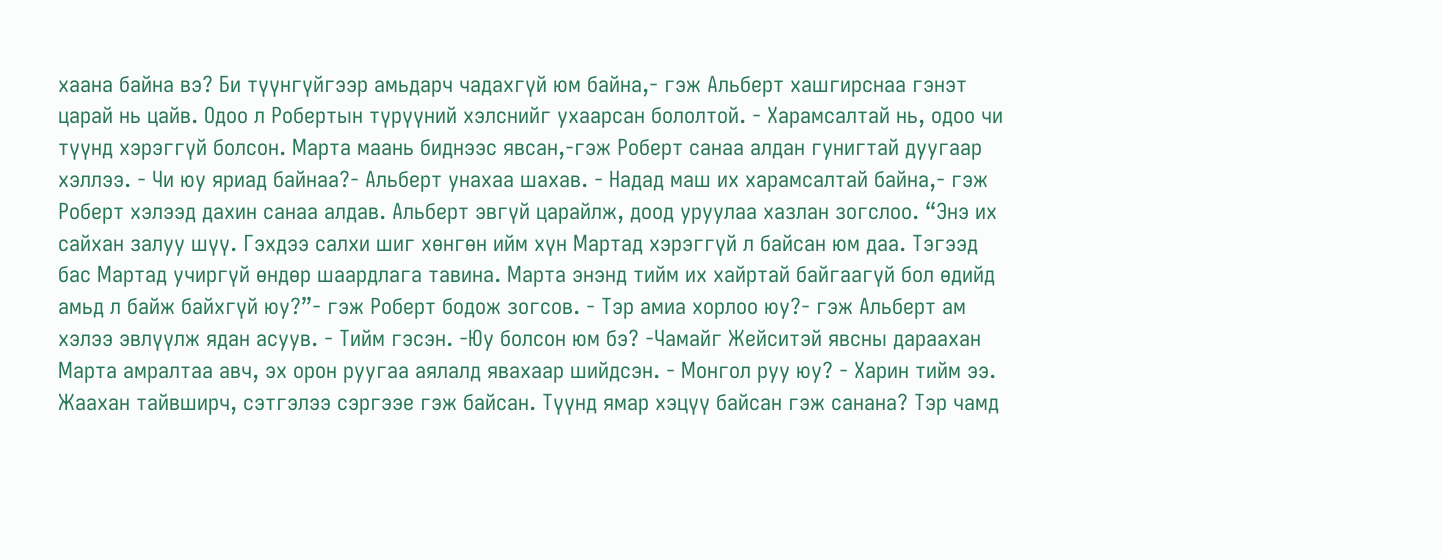хаана байна вэ? Би түүнгүйгээр амьдарч чадахгүй юм байна,- гэж Альберт хашгирснаа гэнэт царай нь цайв. Одоо л Робертын түрүүний хэлснийг ухаарсан бололтой. - Харамсалтай нь, одоо чи түүнд хэрэггүй болсон. Марта маань биднээс явсан,-гэж Роберт санаа алдан гунигтай дуугаар хэллээ. - Чи юу яриад байнаа?- Альберт унахаа шахав. - Надад маш их харамсалтай байна,- гэж Роберт хэлээд дахин санаа алдав. Альберт эвгүй царайлж, доод уруулаа хазлан зогслоо. “Энэ их сайхан залуу шүү. Гэхдээ салхи шиг хөнгөн ийм хүн Мартад хэрэггүй л байсан юм даа. Тэгээд бас Мартад учиргүй өндөр шаардлага тавина. Марта энэнд тийм их хайртай байгаагүй бол өдийд амьд л байж байхгүй юу?”- гэж Роберт бодож зогсов. - Тэр амиа хорлоо юу?- гэж Альберт ам хэлээ эвлүүлж ядан асуув. - Тийм гэсэн. -Юу болсон юм бэ? -Чамайг Жейситэй явсны дараахан Марта амралтаа авч, эх орон руугаа аялалд явахаар шийдсэн. - Монгол руу юу? - Харин тийм ээ. Жаахан тайвширч, сэтгэлээ сэргээе гэж байсан. Түүнд ямар хэцүү байсан гэж санана? Тэр чамд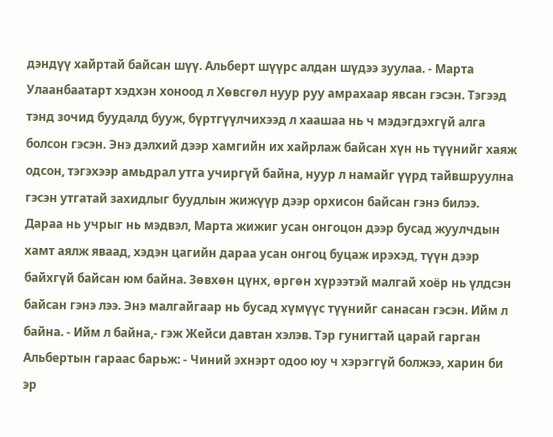дэндүү хайртай байсан шүү. Альберт шүүрс алдан шүдээ зуулаа. - Марта Улаанбаатарт хэдхэн хоноод л Хөвсгөл нуур руу амрахаар явсан гэсэн. Тэгээд тэнд зочид буудалд бууж, бүртгүүлчихээд л хаашаа нь ч мэдэгдэхгүй алга болсон гэсэн. Энэ дэлхий дээр хамгийн их хайрлаж байсан хүн нь түүнийг хаяж одсон, тэгэхээр амьдрал утга учиргүй байна, нуур л намайг үүрд тайвшруулна гэсэн утгатай захидлыг буудлын жижүүр дээр орхисон байсан гэнэ билээ. Дараа нь учрыг нь мэдвэл, Марта жижиг усан онгоцон дээр бусад жуулчдын хамт аялж яваад, хэдэн цагийн дараа усан онгоц буцаж ирэхэд, түүн дээр байхгүй байсан юм байна. Зөвхөн цүнх, өргөн хүрээтэй малгай хоёр нь үлдсэн байсан гэнэ лээ. Энэ малгайгаар нь бусад хүмүүс түүнийг санасан гэсэн. Ийм л байна. - Ийм л байна,- гэж Жейси давтан хэлэв. Тэр гунигтай царай гарган Альбертын гараас барьж: - Чиний эхнэрт одоо юу ч хэрэггүй болжээ, харин би эр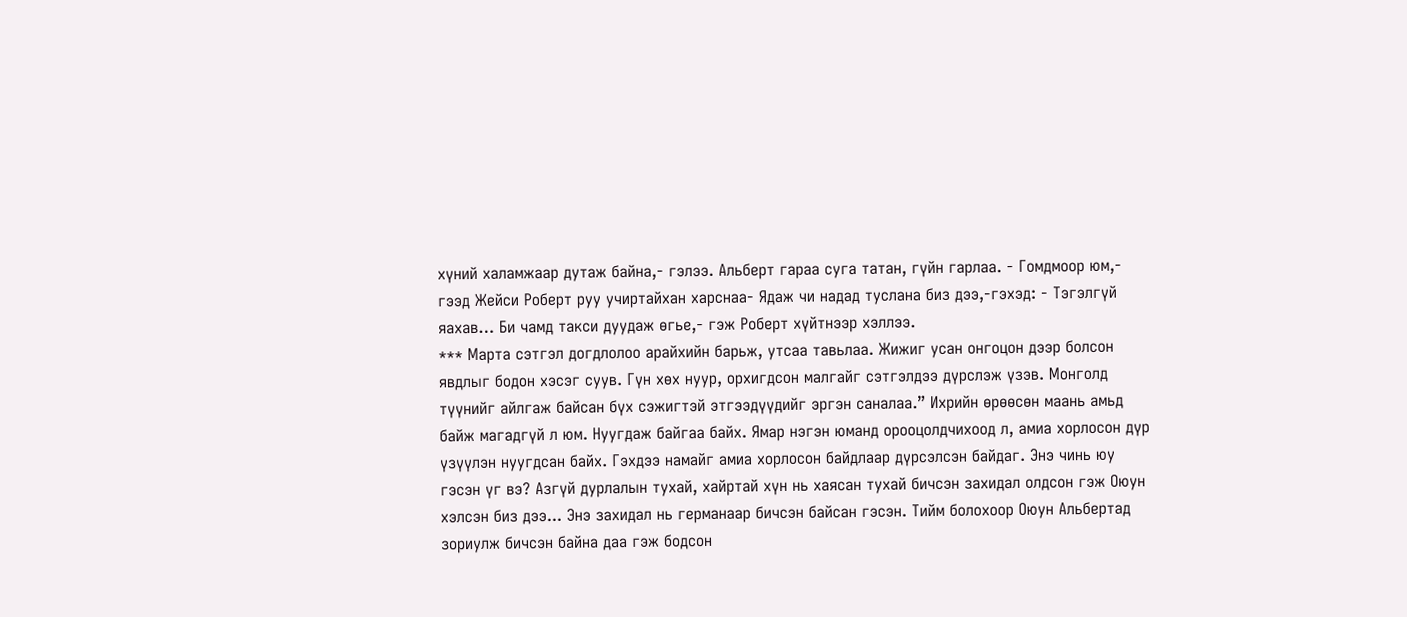хүний халамжаар дутаж байна,- гэлээ. Альберт гараа суга татан, гүйн гарлаа. - Гомдмоор юм,- гээд Жейси Роберт руу учиртайхан харснаа- Ядаж чи надад туслана биз дээ,-гэхэд: - Тэгэлгүй яахав… Би чамд такси дуудаж өгье,- гэж Роберт хүйтнээр хэллээ.
*** Марта сэтгэл догдлолоо арайхийн барьж, утсаа тавьлаа. Жижиг усан онгоцон дээр болсон явдлыг бодон хэсэг суув. Гүн хөх нуур, орхигдсон малгайг сэтгэлдээ дүрслэж үзэв. Монголд түүнийг айлгаж байсан бүх сэжигтэй этгээдүүдийг эргэн саналаа.” Ихрийн өрөөсөн маань амьд байж магадгүй л юм. Нуугдаж байгаа байх. Ямар нэгэн юманд орооцолдчихоод л, амиа хорлосон дүр үзүүлэн нуугдсан байх. Гэхдээ намайг амиа хорлосон байдлаар дүрсэлсэн байдаг. Энэ чинь юу гэсэн үг вэ? Азгүй дурлалын тухай, хайртай хүн нь хаясан тухай бичсэн захидал олдсон гэж Оюун хэлсэн биз дээ... Энэ захидал нь германаар бичсэн байсан гэсэн. Тийм болохоор Оюун Альбертад зориулж бичсэн байна даа гэж бодсон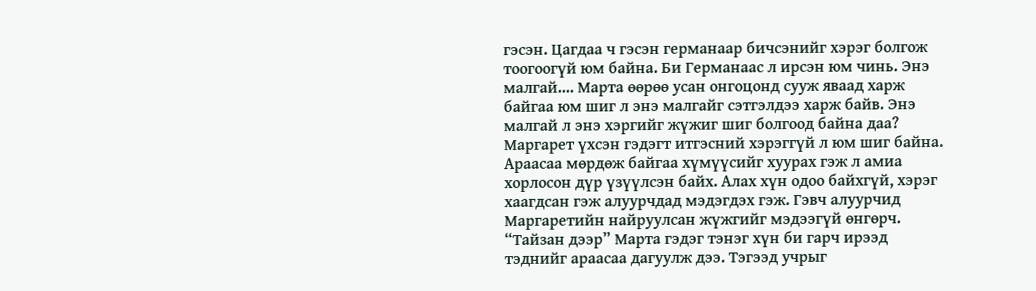гэсэн. Цагдаа ч гэсэн германаар бичсэнийг хэрэг болгож тоогоогүй юм байна. Би Германаас л ирсэн юм чинь. Энэ малгай.... Марта өөрөө усан онгоцонд сууж яваад харж байгаа юм шиг л энэ малгайг сэтгэлдээ харж байв. Энэ малгай л энэ хэргийг жүжиг шиг болгоод байна даа? Маргарет үхсэн гэдэгт итгэсний хэрэггүй л юм шиг байна. Араасаа мөрдөж байгаа хүмүүсийг хуурах гэж л амиа хорлосон дүр үзүүлсэн байх. Алах хүн одоо байхгүй, хэрэг хаагдсан гэж алуурчдад мэдэгдэх гэж. Гэвч алуурчид Маргаретийн найруулсан жүжгийг мэдээгүй өнгөрч. “Тайзан дээр” Марта гэдэг тэнэг хүн би гарч ирээд тэднийг араасаа дагуулж дээ. Тэгээд учрыг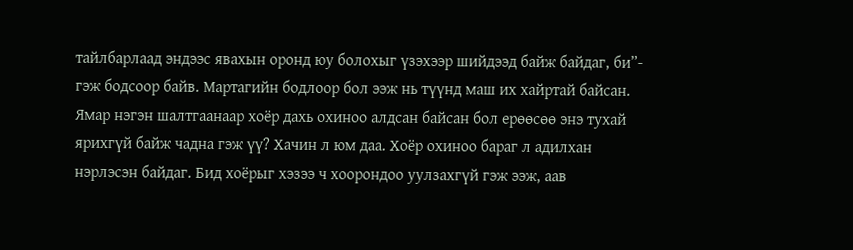тайлбарлаад эндээс явахын оронд юу болохыг үзэхээр шийдээд байж байдаг, би”- гэж бодсоор байв. Мартагийн бодлоор бол ээж нь түүнд маш их хайртай байсан. Ямар нэгэн шалтгаанаар хоёр дахь охиноо алдсан байсан бол ерөөсөө энэ тухай ярихгүй байж чадна гэж үү? Хачин л юм даа. Хоёр охиноо бараг л адилхан нэрлэсэн байдаг. Бид хоёрыг хэзээ ч хоорондоо уулзахгүй гэж ээж, аав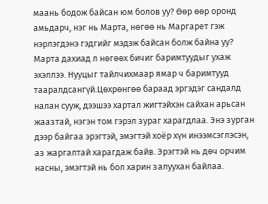маань бодож байсан юм болов уу? Өөр өөр оронд амьдарч, нэг нь Марта, нөгөө нь Маргарет гэж нэрлэгдэнэ гэдгийг мэдэж байсан болж байна уу? Марта дахиад л нөгөөх бичиг баримтуудыг ухаж эхэллээ. Нууцыг тайлчихмаар ямар ч баримтууд тааралдсангүй.Цөхрөнгөө бараад эргэдэг сандалд налан сууж, дээшээ хартал жигтэйхэн сайхан арьсан жаазтай, нэгэн том гэрэл зураг харагдлаа. Энэ зурган дээр байгаа эрэгтэй, эмэгтэй хоёр хүн инээмсэглэсэн, аз жаргалтай харагдаж байв. Эрэгтэй нь дөч орчим насны, эмэгтэй нь бол харин залуухан байлаа.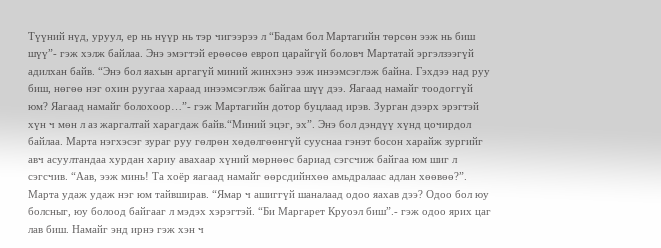Түүний нүд, уруул, ер нь нүүр нь тэр чигээрээ л “Бадам бол Мартагийн төрсөн ээж нь биш шүү”- гэж хэлж байлаа. Энэ эмэгтэй ерөөсөө европ царайгүй боловч Мартатай эргэлзээгүй адилхан байв. “Энэ бол яахын аргагүй миний жинхэнэ ээж инээмсэглэж байна. Гэхдээ над руу биш, нөгөө нэг охин руугаа хараад инээмсэглэж байгаа шүү дээ. Яагаад намайг тоодоггүй юм? Яагаад намайг болохоор…”- гэж Мартагийн дотор буцлаад ирэв. Зурган дээрх эрэгтэй хүн ч мөн л аз жаргалтай харагдаж байв.“Миний эцэг, эх”. Энэ бол дэндүү хүнд цочирдол байлаа. Марта нэгхэсэг зураг руу гөлрөн хөдөлгөөнгүй сууснаа гэнэт босон харайж зургийг авч асуултандаа хурдан хариу авахаар хүний мөрнөөс бариад сэгсчиж байгаа юм шиг л сэгсчив. “Аав, ээж минь! Та хоёр яагаад намайг өөрсдийнхөө амьдралаас адлан хөөвөө?”. Марта удаж удаж нэг юм тайвширав. “Ямар ч ашиггүй шаналаад одоо яахав дээ? Одоо бол юу болсныг, юу болоод байгааг л мэдэх хэрэгтэй. “Би Маргарет Круоэл биш”.- гэж одоо ярих цаг лав биш. Намайг энд ирнэ гэж хэн ч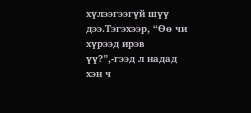хүлээгээгүй шүү дээ.Тэгэхээр, “Өө чи хүрээд ирэв үү?”,-гээд л надад хэн ч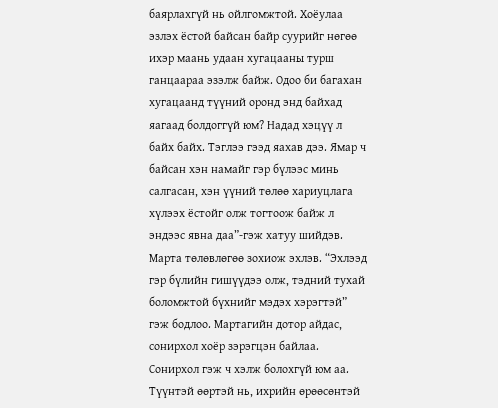баярлахгүй нь ойлгомжтой. Хоёулаа эзлэх ёстой байсан байр суурийг нөгөө ихэр маань удаан хугацааны турш ганцаараа эзэлж байж. Одоо би багахан хугацаанд түүний оронд энд байхад яагаад болдоггүй юм? Надад хэцүү л байх байх. Тэглээ гээд яахав дээ. Ямар ч байсан хэн намайг гэр бүлээс минь салгасан, хэн үүний төлөө хариуцлага хүлээх ёстойг олж тогтоож байж л эндээс явна даа”-гэж хатуу шийдэв. Марта төлөвлөгөө зохиож эхлэв. “Эхлээд гэр бүлийн гишүүдээ олж, тэдний тухай боломжтой бүхнийг мэдэх хэрэгтэй” гэж бодлоо. Мартагийн дотор айдас, сонирхол хоёр зэрэгцэн байлаа. Сонирхол гэж ч хэлж болохгүй юм аа. Түүнтэй өөртэй нь, ихрийн өрөөсөнтэй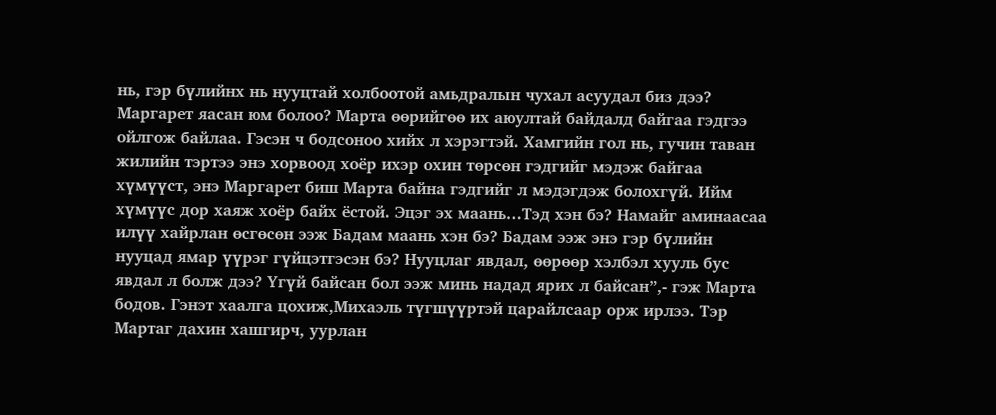нь, гэр бүлийнх нь нууцтай холбоотой амьдралын чухал асуудал биз дээ? Маргарет яасан юм болоо? Марта өөрийгөө их аюултай байдалд байгаа гэдгээ ойлгож байлаа. Гэсэн ч бодсоноо хийх л хэрэгтэй. Хамгийн гол нь, гучин таван жилийн тэртээ энэ хорвоод хоёр ихэр охин төрсөн гэдгийг мэдэж байгаа хүмүүст, энэ Маргарет биш Марта байна гэдгийг л мэдэгдэж болохгүй. Ийм хүмүүс дор хаяж хоёр байх ёстой. Эцэг эх маань…Тэд хэн бэ? Намайг аминаасаа илүү хайрлан өсгөсөн ээж Бадам маань хэн бэ? Бадам ээж энэ гэр бүлийн нууцад ямар үүрэг гүйцэтгэсэн бэ? Нууцлаг явдал, өөрөөр хэлбэл хууль бус явдал л болж дээ? Үгүй байсан бол ээж минь надад ярих л байсан”,- гэж Марта бодов. Гэнэт хаалга цохиж,Михаэль түгшүүртэй царайлсаар орж ирлээ. Тэр Мартаг дахин хашгирч, уурлан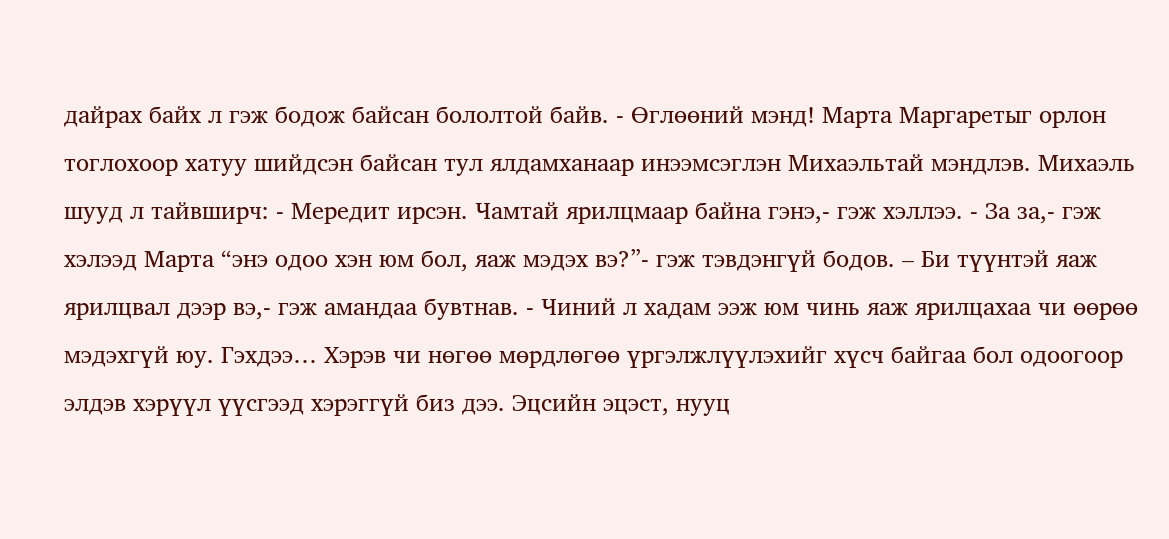дайрах байх л гэж бодож байсан бололтой байв. - Өглөөний мэнд! Марта Маргаретыг орлон тоглохоор хатуу шийдсэн байсан тул ялдамханаар инээмсэглэн Михаэльтай мэндлэв. Михаэль шууд л тайвширч: - Мередит ирсэн. Чамтай ярилцмаар байна гэнэ,- гэж хэллээ. - За за,- гэж хэлээд Марта “энэ одоо хэн юм бол, яаж мэдэх вэ?”- гэж тэвдэнгүй бодов. – Би түүнтэй яаж ярилцвал дээр вэ,- гэж амандаа бувтнав. - Чиний л хадам ээж юм чинь яаж ярилцахаа чи өөрөө мэдэхгүй юу. Гэхдээ… Хэрэв чи нөгөө мөрдлөгөө үргэлжлүүлэхийг хүсч байгаа бол одоогоор элдэв хэрүүл үүсгээд хэрэггүй биз дээ. Эцсийн эцэст, нууц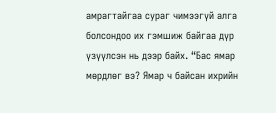амрагтайгаа сураг чимээгүй алга болсондоо их гэмшиж байгаа дүр үзүүлсэн нь дээр байх. “Бас ямар мөрдлөг вэ? Ямар ч байсан ихрийн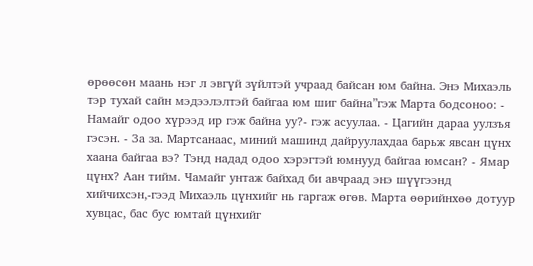өрөөсөн маань нэг л эвгүй зүйлтэй учраад байсан юм байна. Энэ Михаэль тэр тухай сайн мэдээлэлтэй байгаа юм шиг байна”гэж Марта бодсоноо: - Намайг одоо хүрээд ир гэж байна уу?- гэж асуулаа. - Цагийн дараа уулзъя гэсэн. - За за. Мартсанаас, миний машинд дайруулахдаа барьж явсан цүнх хаана байгаа вэ? Тэнд надад одоо хэрэгтэй юмнууд байгаа юмсан? - Ямар цүнх? Аан тийм. Чамайг унтаж байхад би авчраад энэ шүүгээнд хийчихсэн,-гээд Михаэль цүнхийг нь гаргаж өгөв. Марта өөрийнхөө дотуур хувцас, бас бус юмтай цүнхийг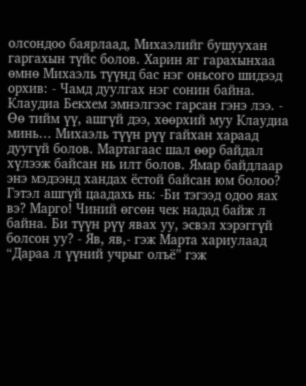олсондоо баярлаад, Михаэлийг бушуухан гаргахын түйс болов. Харин яг гарахынхаа өмнө Михаэль түүнд бас нэг оньсого шидээд орхив: - Чамд дуулгах нэг сонин байна. Клаудиа Бекхем эмнэлгээс гарсан гэнэ лээ. - Өө тийм үү, ашгүй дээ, хөөрхий муу Клаудиа минь… Михаэль түүн рүү гайхан хараад дуугүй болов. Мартагаас шал өөр байдал хүлээж байсан нь илт болов. Ямар байдлаар энэ мэдээнд хандах ёстой байсан юм болоо? Гэтэл ашгүй цаадахь нь: -Би тэгээд одоо яах вэ? Марго! Чиний өгсөн чек надад байж л байна. Би түүн рүү явах уу, эсвэл хэрэггүй болсон уу? - Яв, яв,- гэж Марта хариулаад “Дараа л үүний учрыг олъё” гэж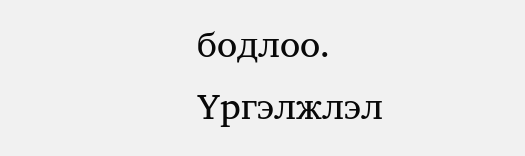бодлоо. Үргэлжлэл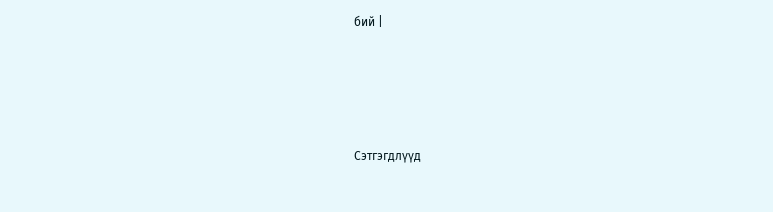бий |




Сэтгэгдлүүд